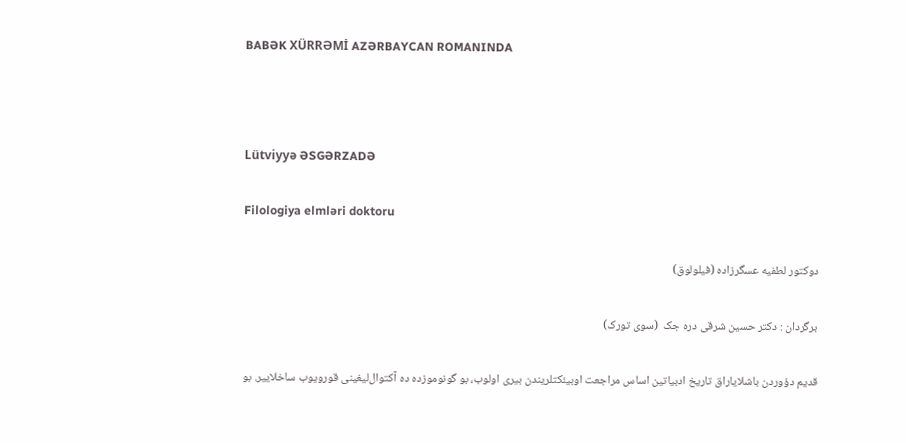BABƏK XÜRRƏMİ AZƏRBAYCAN ROMANINDA



Lütviyyə ƏSGƏRZADƏ

Filologiya elmləri doktoru

دوکتور لطفیه عسگرزاده (فیلولوق)

برگردان : دکتر حسین شرقی دره جک  (سوی تورک)

قدیم دؤوردن باشلایاراق تاریخ ادبیاتین اساس مراجعت اوبیئکتلریندن بیری اولوب، بو گونوموزده ده آکتوال‌لیغینی قورویوب ساخلاییر. بو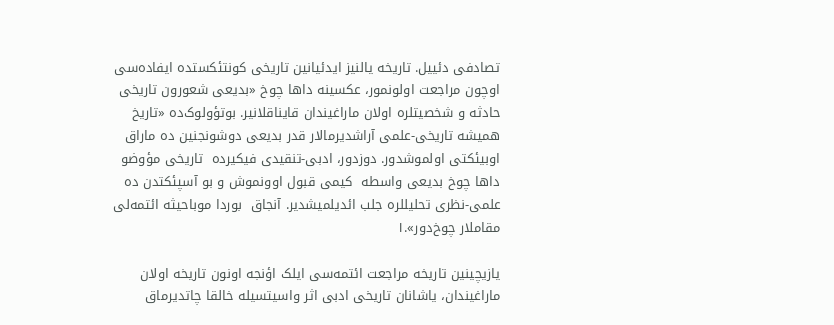تصادفی دئییل. تاریخه یالنیز ایدئیانین تاریخی کونتئکستده ایفاده‌سی اوچون مراجعت اولونمور، عکسینه داها چوخ «بدیعی شعورون تاریخی حادثه و شخصیتلره اولان ماراغیندان قایناقلانیر. بوتؤولوک‌ده «تاریخ همیشه تاریخی-علمی آراشدیرمالار قدر بدیعی دوشونجنین ده ماراق اوبیئکتی اولموشدور. دوزدور، ادبی-تنقیدی فیکیرده  تاریخی مؤوضو داها چوخ بدیعی واسطه  کیمی قبول اوونموش و بو آسپئکتدن ده علمی-نظری تحلیللره جلب ائدیلمیشدیر. آنجاق  بوردا موباحیثه ائتمه‌لی مقاملار چوخ‌دور».۱

یازیچینین تاریخه مراجعت ائتمه‌سی ایلک اؤنجه اونون تاریخه اولان ماراغیندان، یاشانان تاریخی ادبی اثر واسیتسیله خالقا چاتدیرماق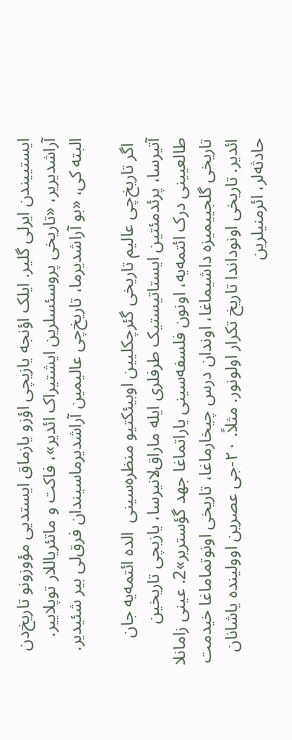ایستییندن ایر‌لی گلیر. ایلک اؤنجه یازیچی اؤزو یازماق ایستدیی مؤوزونو تاریخ‌دن آراشدیریر، «تاریخی پروسئسلرین ایشتیراک ائدیر»، فاکت و ماتئریاللار توپلاییر. البته کی، «بو آراشدیرما، تاریخ‌چی عالیمین آراشدیرماسیندان فرق‌لی بیر شئیدیر.

 اگر تاریخ‌چی عالیم تاریخی گئرچکلیین اوبیئکتیو منظره‌سینی  الده ائتمه‌یه جان آتیرسا، پرئدمئتین ایستاتیستیک طرفلری ایله ماراق‌لانیرسا، یازیچی تاریخین طالعیینی درک ائتمه‌یه، اونون فلسفه‌سینی یاراتماغا جهد گؤستریر»2. عینی زامانلا تاریخی گلجییمیزه داشیماغا، اوندان درس چیخارماغا، تاریخی اونوتماماغا خیدمت ائدیر. تاریخی اونوداندا تاریخ تکرار اولونور. مثلاً. ۲۰-جی عصرین اوولینده یاشانان حادثه‌لر، ائرمنیلرین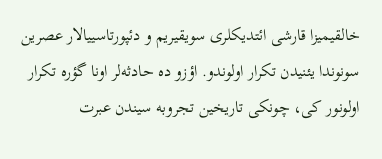خالقیمیزا قارشی ائتدیکلری سویقیریم و دئپورتاسییالار عصرین سونوندا یئنیدن تکرار اولوندو. اؤزو ده حادثه‌لر اونا گؤره تکرار اولونور کی، چونکی تاریخین تجروبه سیندن عبرت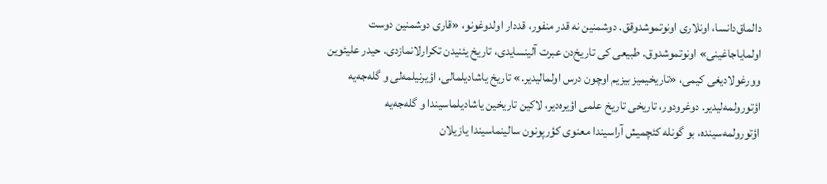دالماق‌دانسا، اونلاری اونوتموشدوقق. دوشمنین نه قدر منفور، قددار اولدوغونو، «قاری دوشمنین دوست اولمایاجاغینی» اونوتموشدوق. طبیعی کی تاریخ‌دن عبرت آلینسایدی، تاریخ یئنیدن تکرارلانمازدی. حیدر علیئوین وورغولادیغی کیمی، «تاریخیمیز بیزیم اوچون درس اولمالیدیر.» تاریخ یاشادیلمالی، اؤیرنیلمه‌لی و گله‌جه‌یه اؤتورولمه‌لیدیر. دوغرودور، تاریخی تاریخ علمی اؤیره‌دیر، لاکین تاریخین یاشادیلماسیندا و گله‌جه‌یه اؤتورولمه‌سینده، بو گونله کئچمیش آراسیندا معنوی کؤرپونون سالینماسیندا یازیلان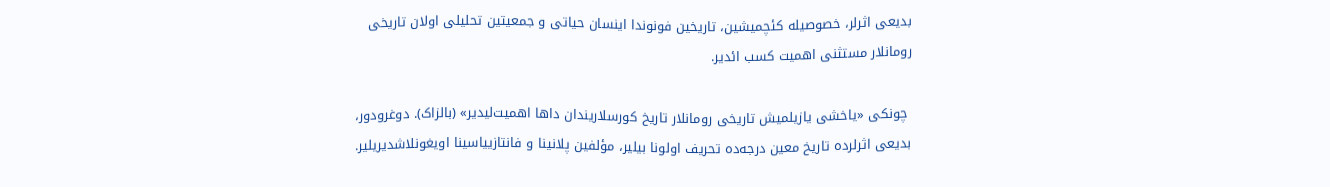بدیعی اثرلر، خصوصیله کئچمیشین، تاریخین فونوندا اینسان حیاتی و جمعیتین تحلیلی اولان تاریخی رومانلار مستثنی اهمیت کسب ائدیر.

 چونکی «یاخشی یازیلمیش تاریخی رومانلار تاریخ کورسلاریندان داها اهمیت‌لیدیر» (بالزاک). دوغرودور، بدیعی اثرلرده تاریخ معین درجه‌ده تحریف اولونا بیلیر، مؤلفین پلانینا و فانتازییاسینا اویغونلاشدیریلیر.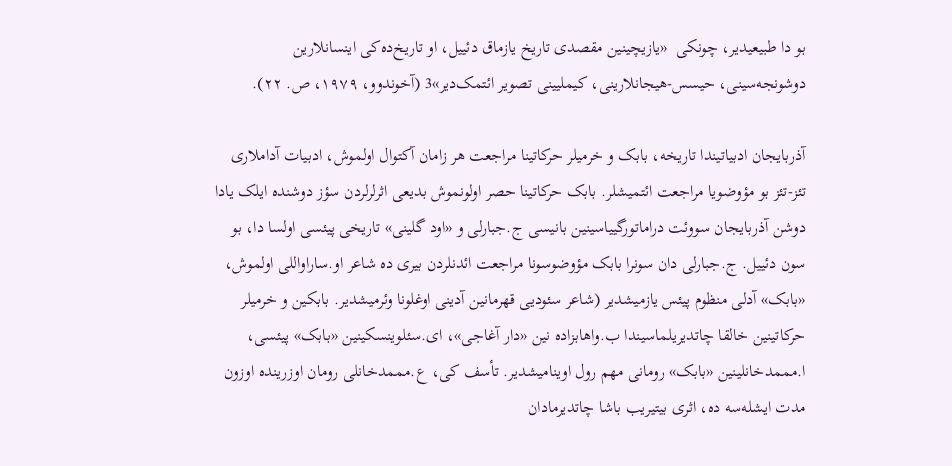بو دا طبیعیدیر، چونکی  «یازیچینین مقصدی تاریخ یازماق دئییل، او تاریخ‌ده‌کی اینسانلارین دوشونجه‌سینی، حیسس-هیجانلارینی، کیملیینی تصویر ائتمک‌دیر»3 (آخوندوو، ۱۹۷۹، ص. ۲۲).

آذربایجان ادبیاتیندا تاریخه، بابک و خرمیلر حرکاتینا مراجعت هر زامان آکتوال اولموش، ادبیات آداملاری تئز-تئز بو مؤوضویا مراجعت ائتمیشلر. بابک حرکاتینا حصر اولونموش بدیعی اثرلرلردن سؤز دوشنده ایلک یادا دوشن آذربایجان سووئت دراماتورگییاسینین بانیسی ج.جبارلی و «اود گلینی» تاریخی پیئسی اولسا دا، بو سون دئییل. ج.جبارلی دان سونرا بابک مؤوضوسونا مراجعت ائد‌نلردن بیری ده شاعر او.ساراواللی اولموش، «بابک» آدلی منظوم پیئس یازمیشدیر (شاعر سئودیی قهرمانین آدینی اوغلونا وئرمیشدیر. بابکین و خرمیلر حرکاتینین خالقا چاتدیریلماسیندا ب.واهابزاده نین «دار آغاجی»، ای.سئلوینسکینین «بابک» پیئسی، ا.مممدخانلینین «بابک» رومانی مهم رول اوینامیشدیر. تأسف کی، ع.مممدخانلی رومان اوزرینده اوزون مدت ایشله‌سه ده، اثری بیتیریب باشا چاتدیرمادان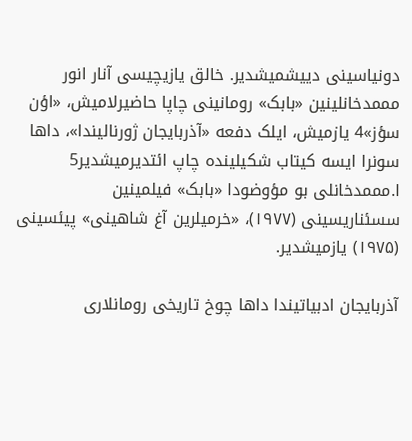دونیاسینی دییشمیشدیر. خالق یازیچیسی آنار انور مممدخانلینین «بابک» رومانینی چاپا حاضیرلامیش، «اؤن سؤز»4 یازمیش، ایلک دفعه «آذربایجان ژورنالیندا»، داها سونرا ایسه کیتاب شکیلینده چاپ ائتدیرمیشدیر5 ا.مممدخانلی بو مؤوضودا «بابک» فیلمینین سسئناریسینی (۱۹۷۷)، «خرمیلرین آغ شاهینی» پیئسینی (۱۹۷۵) یازمیشدیر.

آذربایجان ادبیاتیندا داها چوخ تاریخی رومانلاری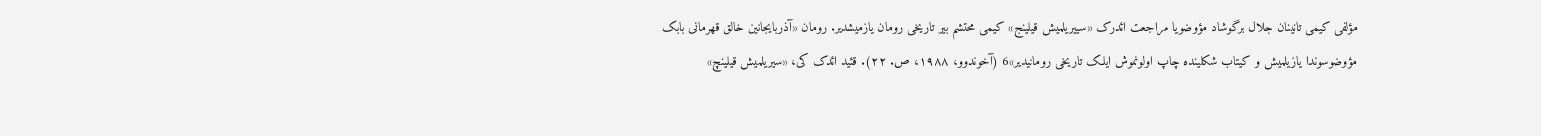مؤلفی کیمی تانینان جلال برگوشاد مؤوضویا مراجعت ائد‌رک «سییریلمیش قیلینج» کیمی محتشم بیر تاریخی رومان یازمیشدیر. رومان «آذربایجانین خالق قهرمانی بابک مؤوضوسوندا یازیلمیش و کیتاب شکلینده چاپ اولونموش ایلک تاریخی رومانیدیر»6 (آخوندوو، ۱۹۸۸، ص. ۲۲). قئید ائدک کی، «سیریلمیش قیلینچ»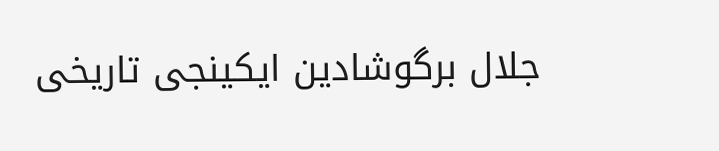جلال برگوشادین ایکینجی تاریخی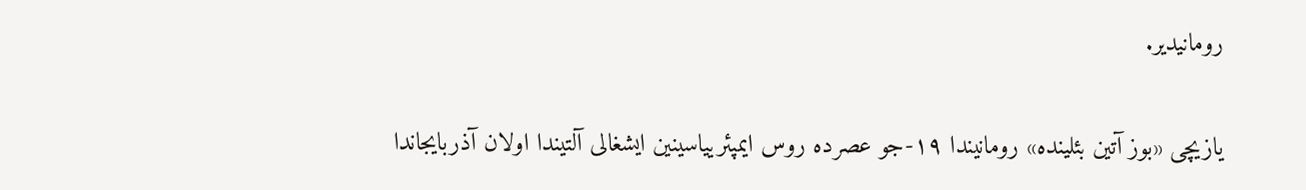رومانیدیر.

یازیچی «بوز آتین بئلینده» رومانیندا ۱۹-جو عصرده روس ایمپئرییاسینین ایشغالی آلتیندا اولان آذربایجاندا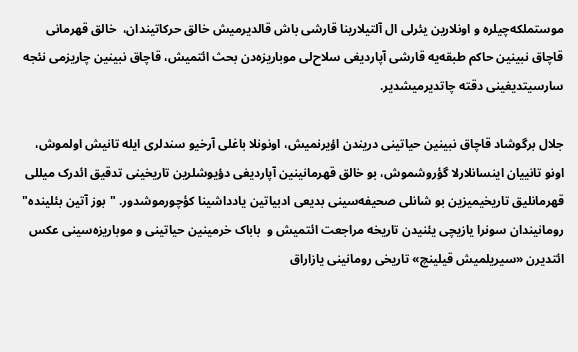موستملکه‌چیلره و اونلارین یئرلی ال آلتیلارینا قارشی باش قالدیرمیش خالق حرکاتیندان،  خالق قهرمانی قاچاق نبینین حاکم طبقه‌یه قارشی آپاردیغی سلاح‌لی موباریزه‌دن بحث ائتمیش، قاچاق نبینین چاریزمی نئجه سارسیتدیغینی دقته چاتدیرمیشدیر.

جلال برگوشاد قاچاق نبینین حیاتینی دریندن اؤیرنمیش، اونونلا باغلی آرخیو سندلری ایله تانیش اولموش، اونو تانییان اینسانلارلا گؤروشموش، بو خالق قهرمانینین آپاردیغی دؤیوشلرین تاریخینی تدقیق ائد‌رک میللی قهرمانلیق تاریخیمیزین بو شانلی صحیفه‌سینی بدیعی ادبیاتین یادداشینا کؤچورموشدور. "بوز آتین بئلینده" رومانیندان سونرا یازیچی یئنیدن تاریخه مراجعت ائتمیش و  باباک خرمینین حیاتینی و موباریزه‌سینی عکس ائتدیرن «سیریلمیش قیلینچ» تاریخی رومانینی یازاراق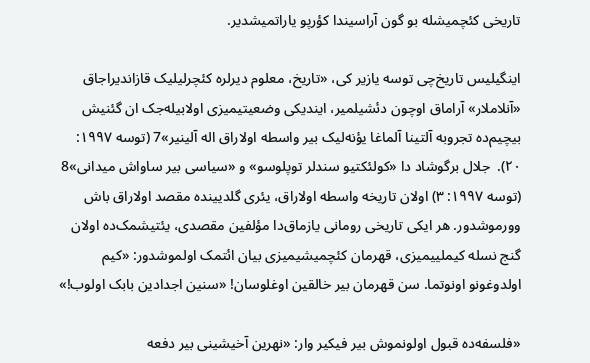تاریخی کئچمیشله بو گون آراسیندا کؤرپو یاراتمیشدیر.

اینگیلیس تاریخ‌چی توسه یازیر کی، «تاریخ، معلوم دیرلره کئچرلیلیک قازاندیراجاق «آنلاملار» آراماق اوچون دئشیلمیر، ایندیکی وضعیتیمیزی اولابیله‌جک ان گئنیش بیچیم‌ده تجروبه آلتینا آلماغا یؤنه‌لیک بیر واسطه اولاراق اله آلینیر»7 (توسه ۱۹۹۷: ۲۰).  جلال برگوشاد دا «کولئکتیو سندلر توپلوسو» و «سیاسی بیر ساواش میدانی»8 (توسه ۱۹۹۷: ۳) اولان تاریخه واسطه اولاراق، یئری گلدیینده مقصد اولاراق باش وورموشدور. هر ایکی تاریخی رومانی یازماق‌دا مؤلفین مقصدی، یئتیشمک‌ده اولان گنج نسله کیملییمیزی، قهرمان کئچمیشیمیزی بیان ائتمک اولموشدور: «کیم اولدوغونو اونوتما. سن قهرمان بیر خالقین اوغلوسان! «سنین اجدادین بابک اولوب!»

«فلسفه‌ده قبول اولونموش بیر فیکیر وار: «نهرین آخیشینی بیر دفعه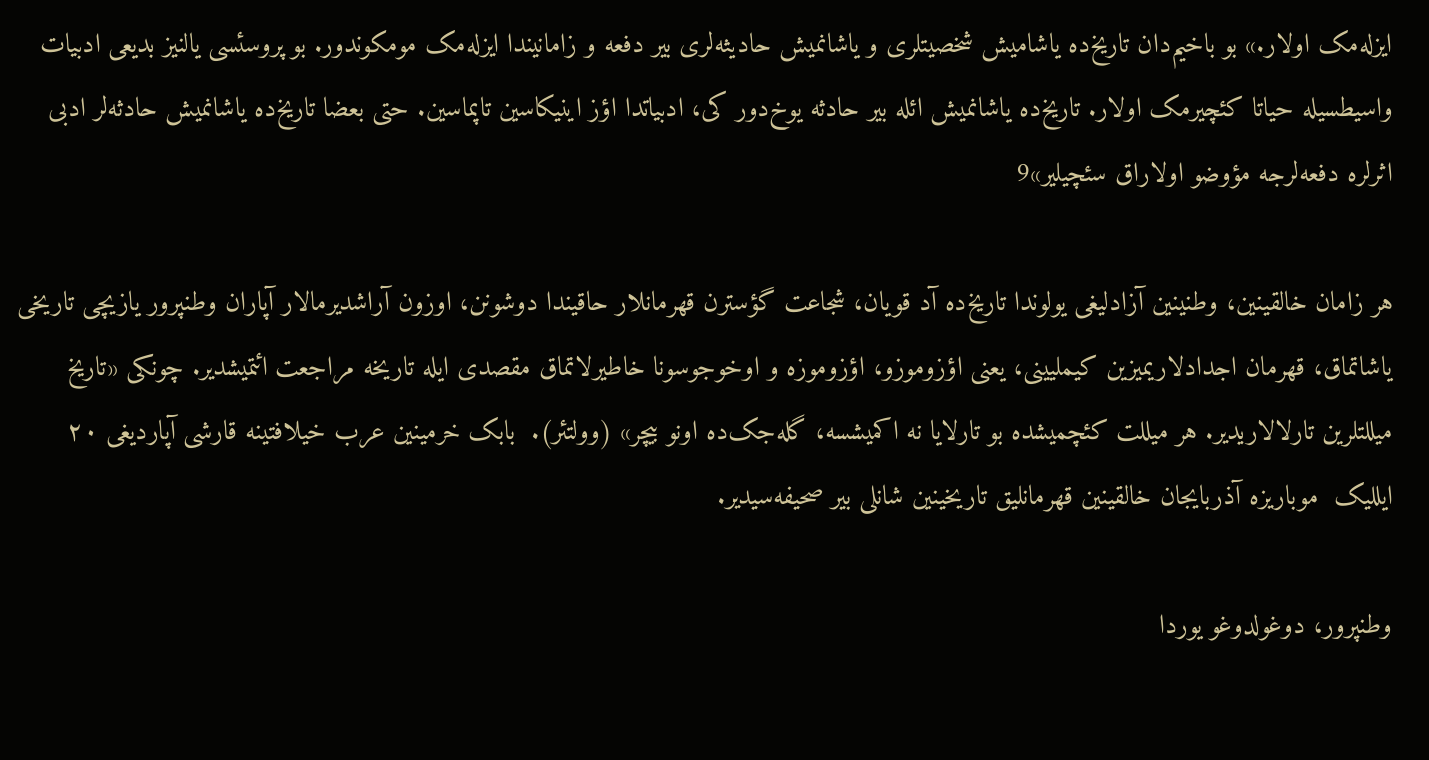ایزله‌مک اولار.» بو باخیم‌دان تاریخ‌ده یاشامیش شخصیتلری و یاشانمیش حادیثه‌لری بیر دفعه و زامانیندا ایزله‌مک مومکوندور. بو پروسئسی یالنیز بدیعی ادبیات واسیطسیله حیاتا کئچیرمک اولار. تاریخ‌ده یاشانمیش ائله بیر حادثه یوخ‌دور کی، ادبیاتدا اؤز اینیکاسین تاپماسین. حتی بعضا تاریخ‌ده یاشانمیش حادثه‌لر ادبی اثرلره دفعه‌لرجه مؤوضو اولاراق سئچیلیر»9

هر زامان خالقینین، وطنینین آزادلیغی یولوندا تاریخ‌ده آد قویان، شجاعت گؤسترن قهرمانلار حاقیندا دوشونن، اوزون آراشدیرمالار آپاران وطنپرور یازیچی تاریخی یاشاتماق، قهرمان اجدادلاریمیزین کیملیینی، یعنی اؤزوموزو، اؤزوموزه و اوخوجوسونا خاطیرلاتماق مقصدی ایله تاریخه مراجعت ائتمیشدیر. چونکی «تاریخ میللتلرین تارلالاریدیر. هر میللت کئچمیشده بو تارلایا نه اکمیشسه، گله‌جک‌ده اونو بیچر» (وولتئر).  بابک خرمینین عرب خیلافتینه قارشی آپاردیغی ۲۰ ایللیک  موباریزه آذربایجان خالقینین قهرمانلیق تاریخینین شانلی بیر صحیفه‌سیدیر.

وطنپرور، دوغولدوغو یوردا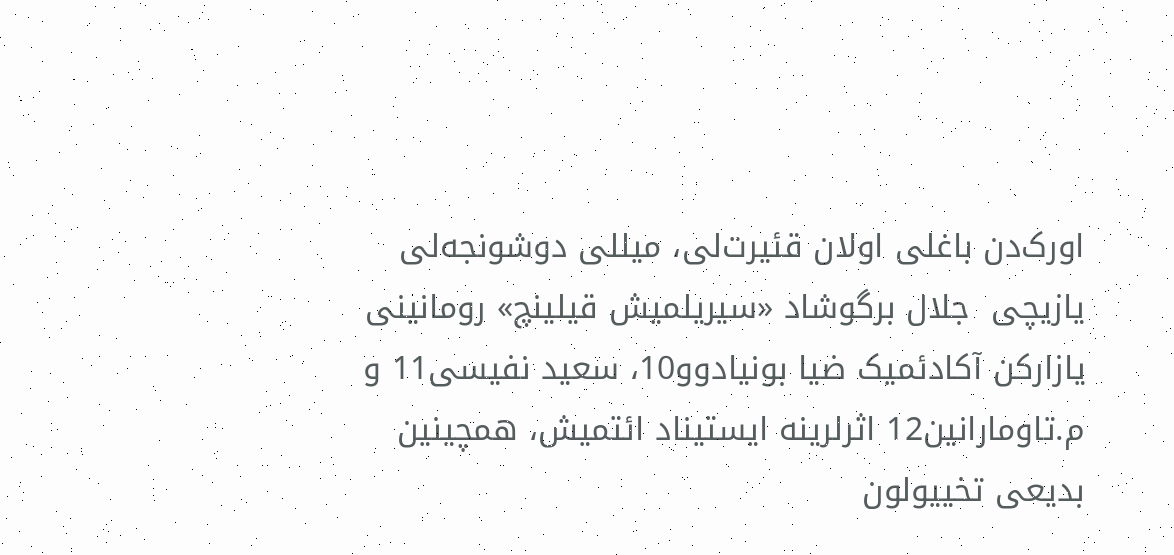اورک‌دن باغلی اولان قئیرت‌لی، میللی دوشونجه‌لی یازیچی  جلال برگوشاد «سیریلمیش قیلینچ» رومانینی یازارکن آکادئمیک ضیا بونیادوو10، سعید نفیسی11 و م.تاومارانین12 اثرلرینه ایستیناد ائتمیش، همچینین  بدیعی تخییولون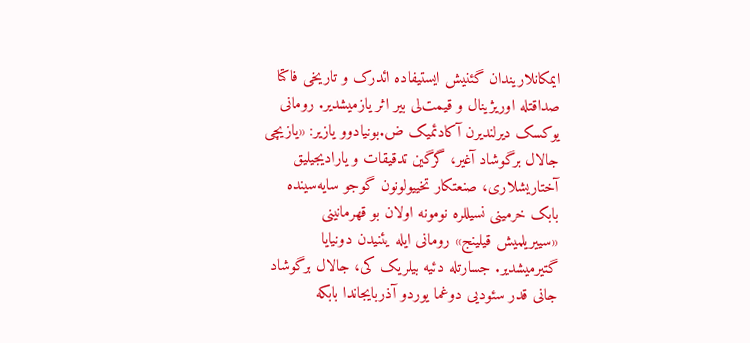ایمکانلاریندان گئنیش ایستیفاده ائد‌رک و تاریخی فاکتا صداقتله اوریژینال و قیمت‌لی بیر اثر یازمیشدیر. رومانی یوکسک دیرلندیرن آکادئمیک ض.بونیادوو یازیر: «یازیچی جالال برگوشاد آغیر، گرگین تدقیقات و یارادیجیلیق آختاریشلاری، صنعتکار تخییولونون گوجو سایه‌سینده بابک خرمینی نسیللره نومونه اولان بو قهرمانینی «سییریلمیش قیلینج» رومانی ایله یئنیدن دونیایا گتیرمیشدیر. جسارتله دئیه بیلریک کی، جالال برگوشاد جانی قدر سئودیی دوغما یوردو آذربایجاندا بابکه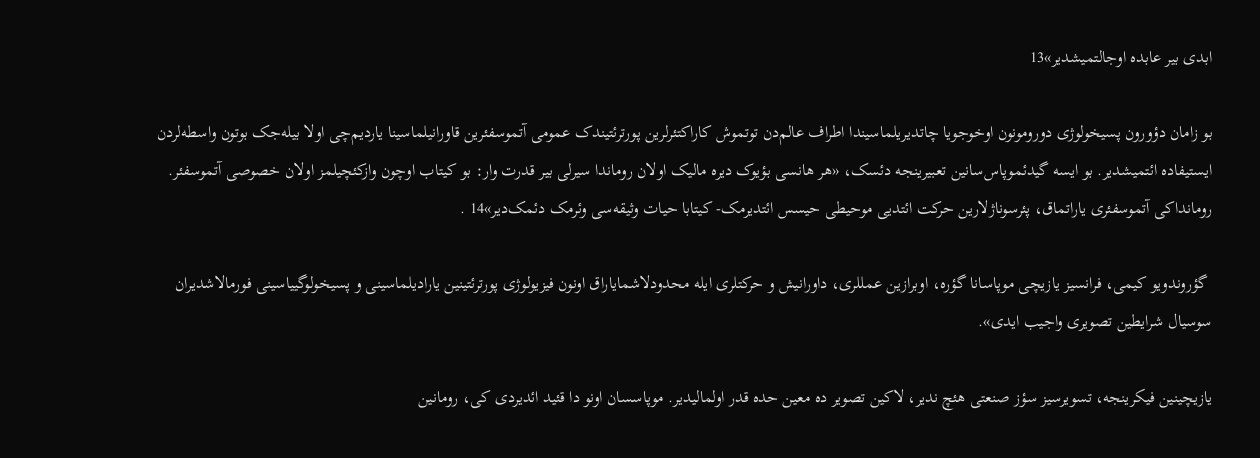ابدی بیر عابده اوجالتمیشدیر»13

بو زامان دؤورون پسیخولوژی دورومونون اوخوجویا چاتدیریلماسیندا اطراف عالم‌دن توتموش کاراکتئرلرین پورترئتیندک عمومی آتموسفئرین قاورانیلماسینا یاردیم‌چی اولا بیله‌جک بوتون واسطه‌لردن ایستیفاده ائتمیشدیر. بو ایسه گیدئموپاس‌سانین تعبیرینجه دئسک، «هر هانسی بؤیوک دیره مالیک اولان روماندا سیرلی بیر قدرت وار: بو کیتاب اوچون وازکئچیلمز اولان خصوصی آتموسفئر. رومانداکی آتموسفئری یاراتماق، پئرسوناژلارین حرکت ائتدیی موحیطی حیسس ائتدیرمک- کیتابا حیات وثیقه‌سی وئرمک دئمک‌دیر»14 .

 گؤروندویو کیمی، فرانسیز یازیچی موپا‌سانا گؤره، اوبرازین عمللری، داورانیش و حرکتلری ایله محدودلاشمایاراق اونون فیزیولوژی پورترئتینین یارادیلماسینی و پسیخولوگییاسینی فورمالاشدیران سوسیال شرایطین تصویری واجیب ایدی».

یازیچینین فیکرینجه، تسویرسیز سؤز صنعتی هئچ ندیر، لاکین تصویر ده معین حده قدر اولمالیدیر. موپاسسان اونو دا قئید ائدیردی کی، رومانین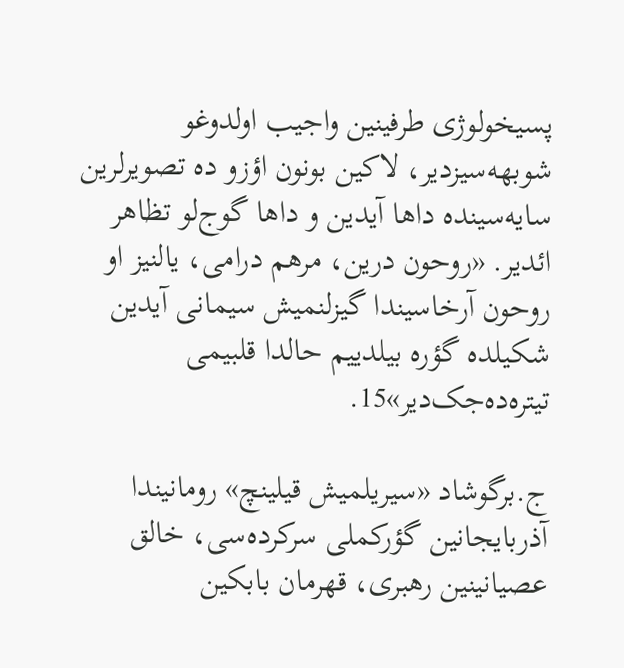پسیخولوژی طرفینین واجیب اولدوغو شوبهه‌سیزدیر، لاکین بونون اؤزو ده تصویرلرین سایه‌سینده داها آیدین و داها گوج‌لو تظاهر ائدیر. «روحون درین، مرهم درامی، یالنیز او روحون آرخاسیندا گیزلنمیش سیمانی آیدین شکیلده گؤره بیلدییم حالدا قلبیمی تیتره‌ده‌جک‌دیر»15.

ج.برگوشاد «سیریلمیش قیلینچ» رومانیندا آذربایجانین گؤرکملی سرکرده‌سی، خالق عصیانینین رهبری، قهرمان بابکین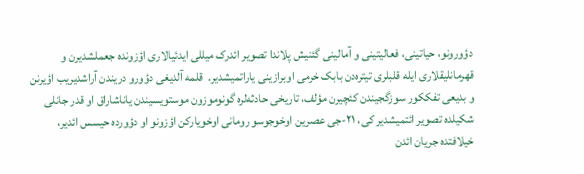دؤورونو، حیاتینی، فعالیتینی و آمالینی گئنیش پلاندا تصویر ائد‌رک میللی ایدئیالاری اؤزونده جعملشدیرن و قهرمانلیقلاری ایله قلبلری تیتره‌دن بابک خرمی اوبرازینی یاراتمیشدیر.  قلمه آلدیغی دؤورو دریندن آراشدیریب اؤیرنن و بدیعی تفککور سوزگجیندن کئچیرن مؤلف، تاریخی حادثه‌لره گونوموزون موستویسیندن یاناشاراق او قدر جانلی شکیلده تصویر ائتمیشدیر کی، ۲۱-جی عصرین اوخوجوسو رومانی اوخویارکن اؤزونو او دؤورده حیسس ائدیر، خیلافتده جریان ائد‌ن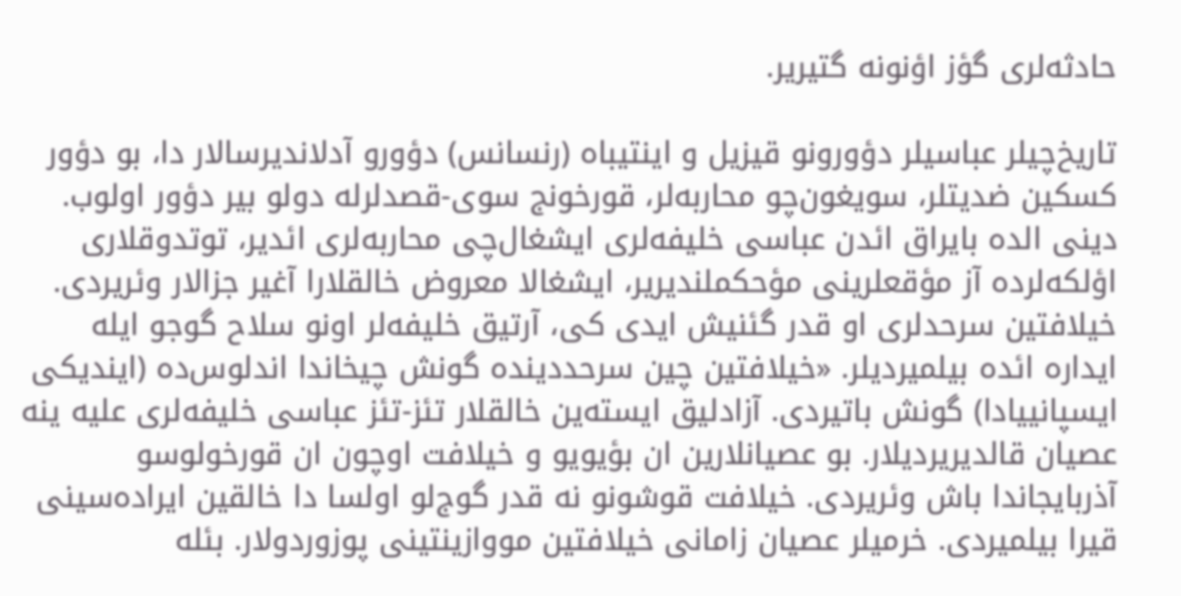حادثه‌لری گؤز اؤنونه گتیریر.

تاریخ‌چیلر عباسیلر دؤورونو قیزیل و اینتیباه (رنسانس) دؤورو آدلاندیرسالار دا، بو دؤور کسکین ضدیتلر، سویغون‌چو محاربه‌لر، قورخونج سوی-قصدلرله دولو بیر دؤور اولوب. دینی الده بایراق ائد‌ن عباسی خلیفه‌لری ایشغال‌چی محاربه‌لری ائدیر، توتدوقلاری اؤلکه‌لرده آز مؤقعلرینی مؤحکملندیریر، ایشغالا معروض خالقلارا آغیر جزالار وئریردی. خیلافتین سرحدلری او قدر گئنیش ایدی کی، آرتیق خلیفه‌لر اونو سلاح گوجو ایله ایداره ائده بیلمیردیلر. «خیلافتین چین سرحددینده گونش چیخاندا اندلوس‌ده (ایندیکی ایسپانییادا) گونش باتیردی. آزادلیق ایسته‌ین خالقلار تئز-تئز عباسی خلیفه‌لری علیه ینه عصیان قالدیریردیلار. بو عصیانلارین ان بؤیویو و خیلافت اوچون ان قورخولوسو آذربایجاندا باش وئریردی. خیلافت قوشونو نه قدر گوج‌لو اولسا دا خالقین ایراده‌سینی قیرا بیلمیردی. خرمیلر عصیان زامانی خیلافتین مووازینتینی پوزوردولار. بئله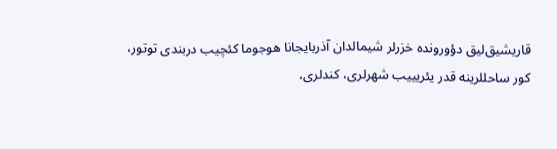قاریشیق‌لیق دؤورونده خزرلر شیمالدان آذربایجانا هوجوما کئچیب دربندی توتور، کور ساحللرینه قدر یئریییب شهرلری، کندلری،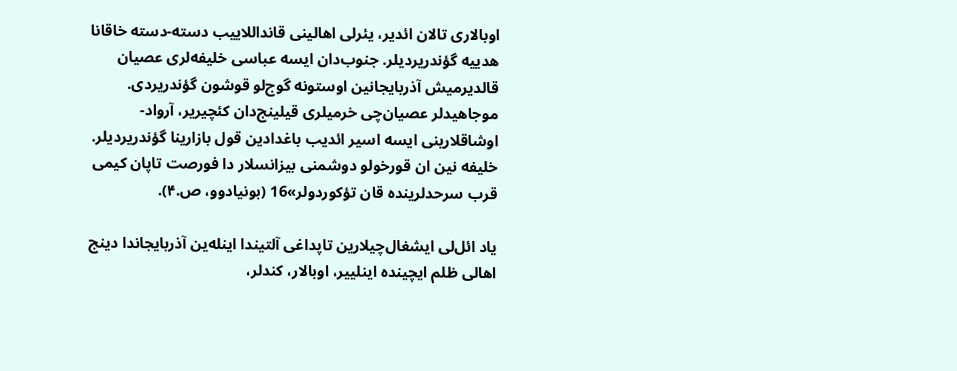اوبالاری تالان ائدیر، یئرلی اهالینی قانداللاییب دسته-دسته خاقانا هدییه گؤندریردیلر. جنوب‌دان ایسه عباسی خلیفه‌لری عصیان قالدیرمیش آذربایجانین اوستونه گوج‌لو قوشون گؤندریردی. موجاهیدلر عصیان‌چی خرمیلری قیلینج‌دان کئچیریر، آرواد-اوشاقلارینی ایسه اسیر ائدیب باغدادین قول بازارینا گؤندریردیلر. خلیفه نین ان قورخولو دوشمنی بیزانسلار دا فورصت تاپان کیمی قرب سرحدلرینده قان تؤکوردولر»16 (بونیادوو، ص.۴).

یاد ائل‌لی ایشغال‌چیلارین تاپداغی آلتیندا اینله‌ین آذربایجاندا دینج اهالی ظلم ایچینده اینلییر، اوبالار، کندلر،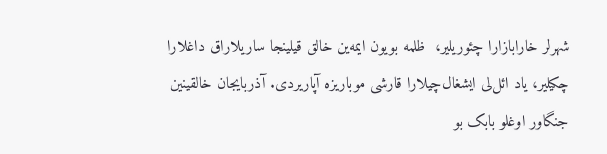شهرلر خارابازارا چئوریلیر،  ظلمه بویون ایمه‌ین خالق قیلینجا ساریلاراق داغلارا چکیلیر، یاد ائل‌لی ایشغال‌چیلارا قارشی موباریزه آپاریردی. آذربایجان خالقینین جنگاور اوغلو بابک بو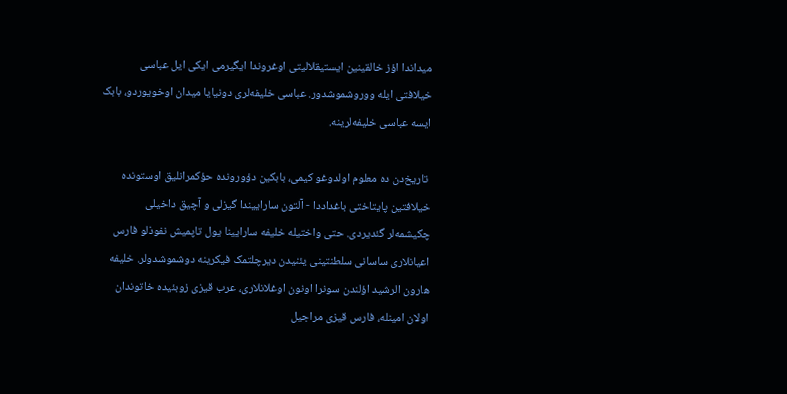میداندا اؤز خالقینین ایستیقلالیتی اوغروندا ایگیرمی ایکی ایل عباسی خیلافتی ایله ووروشموشدور. عباسی خلیفه‌لری دونیایا میدان اوخویوردو، بابک ایسه عباسی خلیفه‌لرینه.

 تاریخ‌دن ده معلوم اولدوغو کیمی، بابکین دؤورونده حؤکمرانلیق اوستونده خیلافتین پایتاختی باغداددا - آلتون ساراییندا گیزلی و آچیق داخیلی چکیشمه‌لر گئدیردی. حتی واختیله خلیفه سارایینا یول تاپمیش نفوذلو فارس اعیانلاری ساسانی سلطنتینی یئنیدن دیرچلتمک فیکرینه دوشموشدولر. خلیفه هارون الرشید اؤلندن سونرا اونون اوغلانلاری، عرب قیزی زوبئیده خاتوندان اولان امینله، فارس قیزی مراجیل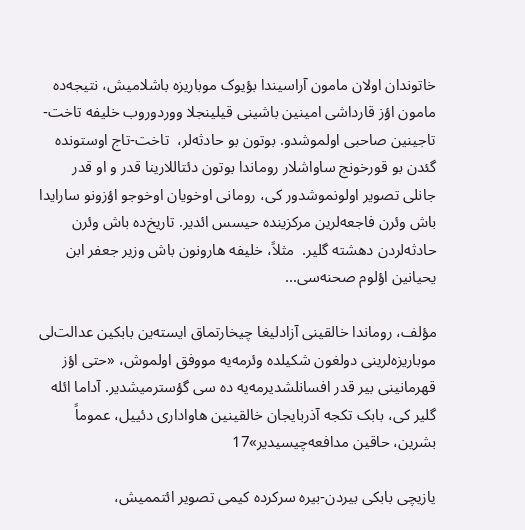خاتوندان اولان مامون آراسیندا بؤیوک موباریزه باشلامیش، نتیجه‌ده مامون اؤز قارداشی امینین باشینی قیلینجلا ووردوروب خلیفه تاخت-تاجینین صاحبی اولموشدو. بوتون بو حادثه‌لر،  تاخت-تاج اوستونده گئدن بو قورخونج ساواشلار روماندا بوتون دئتاللارینا قدر و او قدر جانلی تصویر اولونموشدور کی، رومانی اوخویان اوخوجو اؤزونو سارایدا باش وئرن فاجعه‌لرین مرکزینده حیسس ائدیر. تاریخ‌ده باش وئرن حادثه‌لردن دهشته گلیر.  مثلاً، خلیفه هارونون باش وزیر جعفر ابن یحیانین اؤلوم صحنه‌سی...

مؤلف، روماندا خالقینی آزادلیغا چیخارتماق ایسته‌ین بابکین عدالت‌لی موباریزه‌لرینی دولغون شکیلده وئرمه‌یه مووفق اولموش، «حتی اؤز قهرمانینی بیر قدر افسانلشدیرمه‌یه ده سی گؤسترمیشدیر. آداما ائله گلیر کی، بابک تکجه آذربایجان خالقینین هاواداری دئییل، عموماً بشرین، حاقین مدافعه‌چیسیدیر»17

یازیچی بابکی بیردن-بیره سرکرده کیمی تصویر ائتممیش،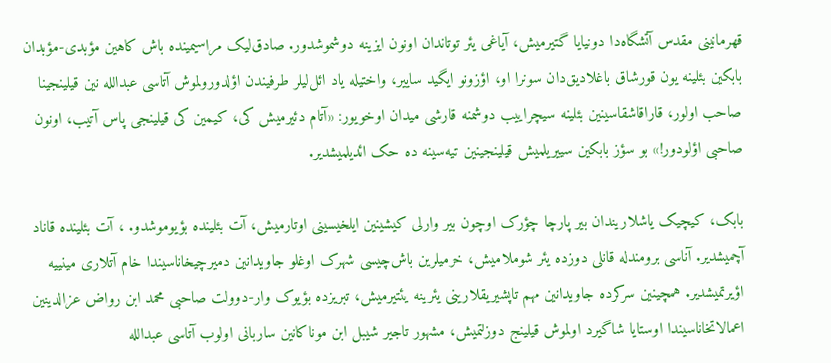قهرمانینی مقدس آتشگاه‌دا دونیایا گتیرمیش، آیاغی یئر توتاندان اونون ایزینه دوشموشدور. صادق‌لیک مراسیمینده باش کاهین مؤبدی-مؤبدان بابکین بئلینه یون قورشاق باغلادیق‌دان سونرا او، اؤزونو ایگید ساییر، واختیله یاد ائل‌لیلر طرفیندن اؤلدورولموش آتاسی عبدالله نین قیلینجینا صاحب اولور، قاراقاشقاسینین بئلینه سیچراییب دوشمنه قارشی میدان اوخویور: «آتام دئیرمیش کی، کیمین کی قیلینجی پاس آتیب، اونون صاحبی اؤلودور!» بو سؤز بابکین سییریلمیش قیلینجینین تیه‌سینه ده حک ائدیلمیشدیر.

بابک، کیچیک یاشلاریندان بیر پارچا چؤرک اوچون بیر وارلی کیشینین ایلخیسینی اوتارمیش، آت بئلینده بؤیوموشدو. ، آت بئلینده قاناد آچمیشدیر. آناسی برومندله قانلی دوزده یئر شوملامیش، خرمیلرین باش‌چیسی شهرک اوغلو جاویدانین دمیرچیخاناسیندا خام آتلاری مینییه اؤیرتمیشدیر. همچینین سرکرده جاویدانین مهم تاپشیریقلارینی یئرینه یئتیرمیش، تبریزده بؤیوک وار-دوولت صاحبی محمد ابن رواض عزالدینین اعمالاتخاناسیندا اوستایا شاگیرد اولموش قیلینج دوزلتمیش، مشهور تاجیر شیبل ابن موناکانین ساربانی اولوب آتاسی عبدالله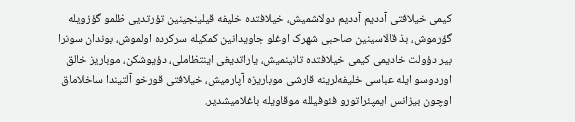کیمی خیلافتی آددیم آددیم دولاشمیش، خیلافتده خلیفه قیلینجینین تؤرتدیی ظلمو گؤزویله گؤرموش، بذ قالاسینین صاحبی شهرک اوغلو جاویدانین کمکیله سرکرده اولموش، بوندان سونرا بیر دؤولت خادیمی کیمی خیلافتده تانینمیش، یاراتدیغی اینتظاملی، دؤیوشکن، موباریز خالق اوردوسو ایله عباسی خلیفه‌لرینه قارشی موباریزه آپارمیش، خیلافتی قورخو آلتیندا ساخلاماق اوچون بیزانس ایمپئراتورو فئوفیلله موقاویله باغلامیشدیر.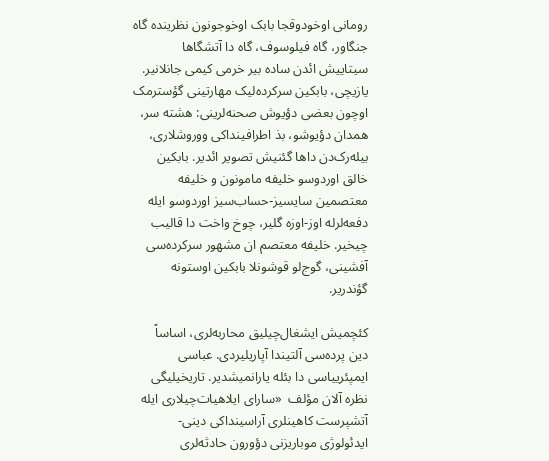رومانی اوخودوقجا بابک اوخوجونون نظرینده گاه جنگاور، گاه فیلوسوف، گاه دا آتشگاها سیتاییش ائد‌ن ساده بیر خرمی کیمی جانلانیر. یازیچی، بابکین سرکرده‌لیک مهارتینی گؤسترمک اوچون بعضی دؤیوش صحنه‌لرینی: هشته سر، همدان دؤیوشو، بذ اطرافینداکی ووروشلاری، بیله‌رک‌دن داها گئنیش تصویر ائدیر. بابکین خالق اوردوسو خلیفه مامونون و خلیفه معتصمین سایسیز-حساب‌سیز اوردوسو ایله دفعه‌لرله اوز-اوزه گلیر، چوخ واخت دا قالیب چیخیر. خلیفه معتصم ان مشهور سرکرده‌سی آفشینی، گوج‌لو قوشونلا بابکین اوستونه گؤندریر.

کئچمیش ایشغال‌چیلیق محاربه‌لری، اساساً دین پرده‌سی آلتیندا آپاریلیردی. عباسی ایمپئرییاسی دا بئله یارانمیشدیر. تاریخیلیگی نظره آلان مؤلف  «سارای ایلاهیات‌چیلاری ایله آتشپرست کاهینلری آراسینداکی دینی-ایدئولوژی موباریزنی دؤورون حادثه‌لری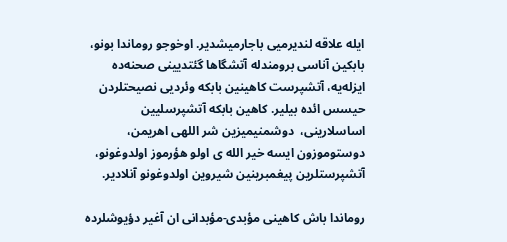ایله علاقه لندیرمیی باجارمیشدیر. اوخوجو روماندا بونو،  بابکین آناسی برومندله آتشگاها گئتدیینی صحنه‌ده ایزله‌یه، آتشپرست کاهینین بابکه وئردیی نصیحتلردن حیسس ائده بیلیر. کاهین بابکه آتشپرسلیین اساسلارینی،  دوشمنیمیزین شر اللهی اهریمن، دوستوموزون ایسه خیر الله ی اولو هؤرموز اولدوغونو، آتشپرستلرین پیغمبرینین شیروین اولدوغونو آنلادیر.

روماندا باش کاهینی مؤبدی-مؤبدانی ان آغیر دؤیوشلرده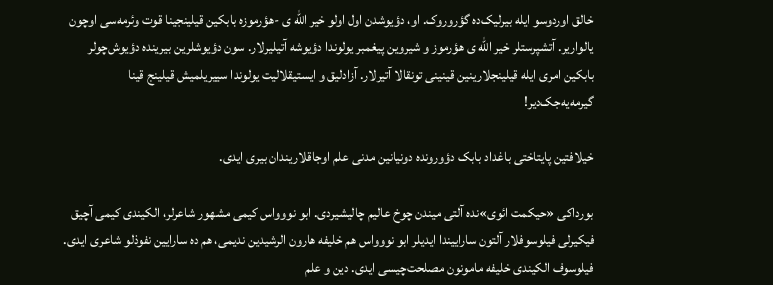خالق اوردوسو ایله بیرلیک‌ده گؤروروک. او، دؤیوشدن اول اولو خیر الله ی -هؤرموزه بابکین قیلینجینا قوت وئرمه‌سی اوچون یالواریر. آتشپرستلر خیر الله ی هؤرموز و شیروین پیغمبر یولوندا دؤیوشه آتیلیرلار. سون دؤیوشلرین بیرینده دؤیوش‌چولر بابکین امری ایله قیلینجلارینین قینینی تونقالا آتیرلار. آزادلیق و ایستیقلالیت یولوندا سییریلمیش قیلینج قینا گیرمه‌یه‌جک‌دیر!

خیلافتین پایتاختی باغداد بابک دؤورونده دونیانین مدنی علم اوجاقلاریندان بیری ایدی.

بورداکی «حیکمت ائوی»نده آلتی میندن چوخ عالیم چالیشیردی. ابو نووواس کیمی مشهور شاعرلر، الکیندی کیمی آچیق فیکیرلی فیلوسوفلار آلتون ساراییندا ایدیلر ابو نووواس هم خلیفه هارون الرشیدین ندیمی، هم ده سارایین نفوذلو شاعری ایدی. فیلوسوف الکیندی خلیفه مامونون مصلحت‌چیسی ایدی. دین و علم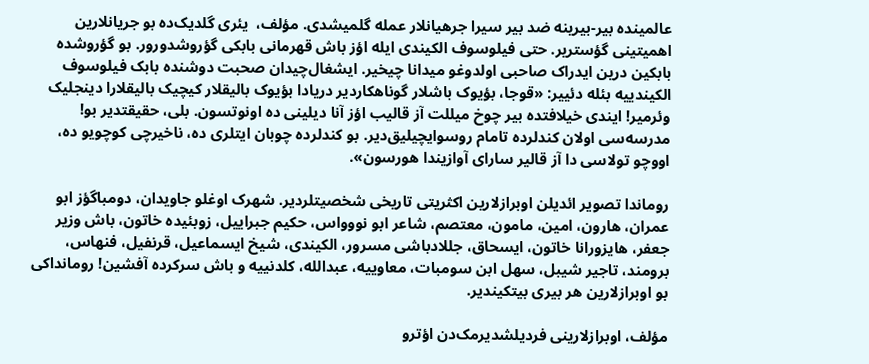عالمینده بیر-بیرینه ضد بیر سیرا جرهیانلار عمله گلمیشدی. مؤلف،  یئری گلدیک‌ده بو جریانلارین اهمیتینی گؤستریر. حتی فیلوسوف الکیندی ایله اؤز باش قهرمانی بابکی گؤروشدورور. بو گؤروشده بابکین درین ایدراک صاحبی اولدوغو میدانا چیخیر. ایشغال‌چیدان صحبت دوشنده بابک فیلوسوف الکیندییه بئله دئییر: «قوجا، بؤیوک باشلار گوناهکاردیر دریادا بؤیوک بالیقلار کیچیک بالیقلارا دینجلیک وئرمیر! ایندی خیلافتده بیر چوخ میللت آز قالیب اؤز آنا دیلینی ده اونوتسون. بلی، حقیقتدیر بو! مدر‌سه‌سی اولان کندلرده تامام روسوایچیلیق‌دیر. بو کندلرده چوبان ایتلری ده، ناخیرچی کوچویو ده، اووچو تولاسی دا آز قالیر سارای آوازیندا هورسون».

روماندا تصویر ائدیلن اوبرازلارین اکثریتی تاریخی شخصیتلردیر. شهرک اوغلو جاویدان، دومباگؤز ابو عمران، هارون، امین، مامون، معتصم، شاعر ابو نووواس، حکیم جبراییل، زوبئیده خاتون، باش وزیر جعفر، هایزورانا خاتون، ایسحاق، جللادباشی مسرور، الکیندی، شیخ ایسماعیل، قرنفیل، فنهاس، برومند، تاجیر شیبل، سهل ابن سومبات، معاوییه، عبدالله، کلدنییه و باش سرکرده آفشین! رومانداکی بو اوبرازلارین هر بیری بیتکیندیر.

مؤلف، اوبرازلارینی فردیلشدیرمک‌دن اؤترو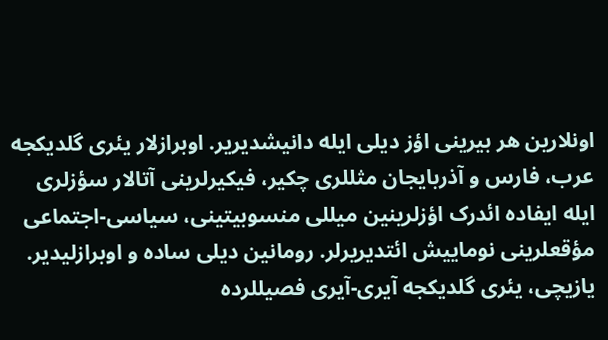اونلارین هر بیرینی اؤز دیلی ایله دانیشدیریر. اوبرازلار یئری گلدیکجه عرب، فارس و آذربایجان مثللری چکیر، فیکیرلرینی آتالار سؤزلری ایله ایفاده ائد‌رک اؤزلرینین میللی منسوبیتینی، سیاسی-اجتماعی مؤقعلرینی نوماییش ائتدیریرلر. رومانین دیلی ساده و اوبرازلیدیر. یازیچی، یئری گلدیکجه آیری-آیری فصیللرده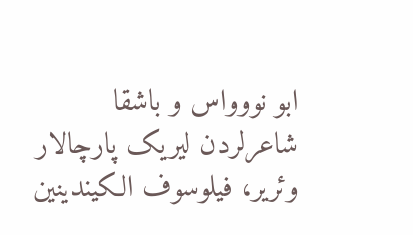ابو نووواس و باشقا شاعرلردن لیریک پارچالار وئریر، فیلوسوف الکیندینین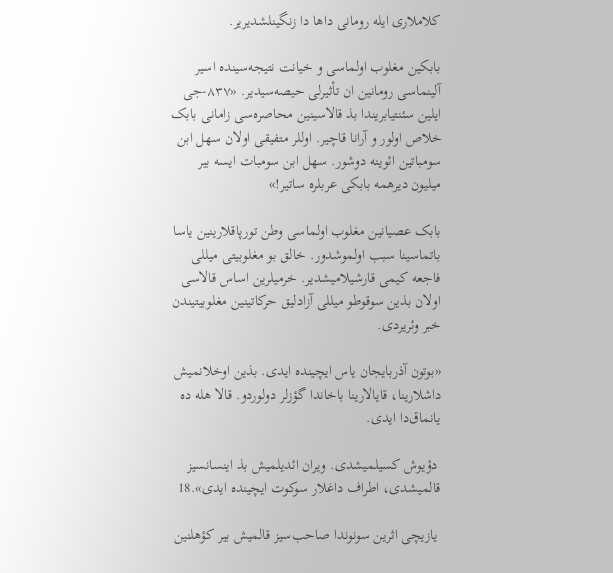کلاملاری ایله رومانی داها دا زنگینلشدیریر.

بابکین مغلوب اولماسی و خیانت نتیجه‌سینده اسیر آلینماسی رومانین ان تأثیرلی حیصه‌سیدیر. «۸۳۷-جی ایلین سئنتیابریندا بذ قالاسینین محاصره‌سی زامانی بابک خلاص اولور و آرانا قاچیر. اوللر متفیقی اولان سهل ابن سومباتین ائوینه دوشور. سهل ابن سومبات ایسه بیر میلیون دیرهمه بابکی عربلره ساتیر!»

بابک عصیانین مغلوب اولماسی وطن تورپاقلارینین یاسا باتماسینا سبب اولموشدور. خالق بو مغلوبیتی میللی فاجعه کیمی قارشیلامیشدیر. خرمیلرین اساس قالاسی اولان بذین سوقوطو میللی آزادلیق حرکاتینین مغلوبیتیندن خبر وئریردی.

«بوتون آذربایجان یاس ایچینده ایدی. بذین اوخلانمیش داشلارینا، قایالارینا باخاندا گؤزلر دولوردو. قالا هله ده یانماق‌دا ایدی.

 دؤیوش کسیلمیشدی. ویران ائدیلمیش بذ اینسانسیز قالمیشدی، اطراف داغلار سوکوت ایچینده ایدی».18

 یازیچی اثرین سونوندا صاحب‌سیز قالمیش بیر کؤهلنین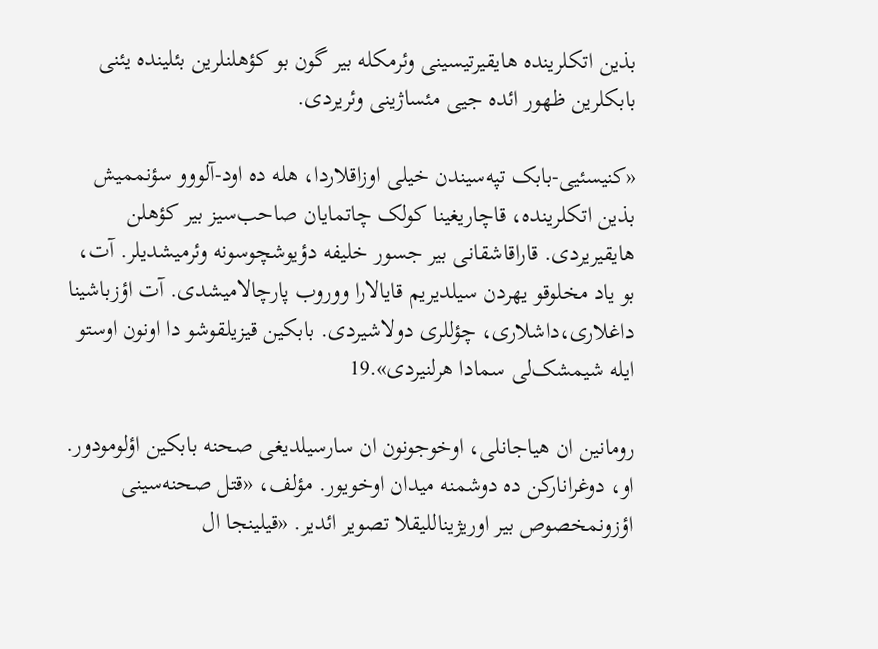بذین اتکلرینده هایقیرتیسینی وئرمکله بیر گون بو کؤهلنلرین بئلینده یئنی بابکلرین ظهور ائده جیی مئساژینی وئریردی.

«کنیسئیی-بابک تپه‌سیندن خیلی اوزاقلاردا، هله ده اود-آلووو سؤنممیش بذین اتکلرینده، قاچاریغینا کولک چاتمایان صاحب‌سیز بیر کؤهلن هایقیریردی. قاراقاشقانی بیر جسور خلیفه دؤیوشچوسونه وئرمیشدیلر. آت، بو یاد مخلوقو یهردن سیلدیریم قایالارا ووروب پارچالامیشدی. آت اؤزباشینا داغلاری،داشلاری، چؤللری دولاشیردی. بابکین قیزیلقوشو دا اونون اوستو ایله شیمشک‌لی سمادا هرلنیردی».19

رومانین ان هیاجانلی، اوخوجونون ان سارسیلدیغی صحنه بابکین اؤلومودور. او، دوغرانارکن ده دوشمنه میدان اوخویور. مؤلف، «قتل صحنه‌سینی اؤزونمخصوص بیر اوریژیناللیقلا تصویر ائدیر. «قیلینجا ال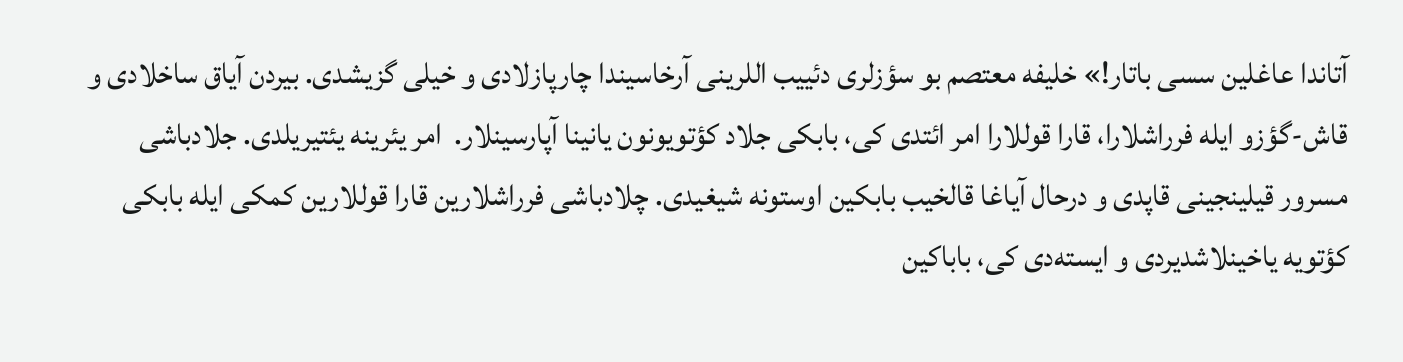آتاندا عاغلین سسی باتار!» خلیفه معتصم بو سؤزلری دئییب اللرینی آرخاسیندا چارپازلادی و خیلی گزیشدی. بیردن آیاق ساخلادی و قاش-گؤزو ایله فرراشلارا، قارا قوللارا امر ائتدی کی، بابکی جلاد کؤتویونون یانینا آپارسینلار.  امر یئرینه یئتیریلدی. جلادباشی مسرور قیلینجینی قاپدی و درحال آیاغا قالخیب بابکین اوستونه شیغیدی. چلادباشی فرراشلارین قارا قوللارین کمکی ایله بابکی کؤتویه یاخینلاشدیردی و ایسته‌دی کی، باباکین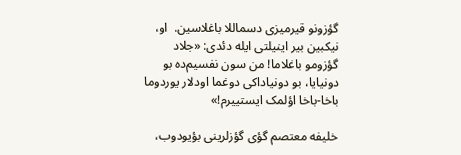گؤزونو قیرمیزی دسماللا باغلاسین.  او، نیکبین بیر اینیلتی ایله دئدی: «جلاد گؤزومو باغلاما! من سون نفسیم‌ده بو دونیایا، بو دونیاداکی دوغما اودلار یوردوما باخا-باخا اؤلمک ایستییرم!»

خلیفه معتصم گؤی گؤزلرینی بؤیودوب،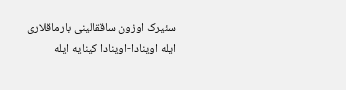سئیرک اوزون ساققالینی بارماقلاری ایله اوینادا-اوینادا کینایه ایله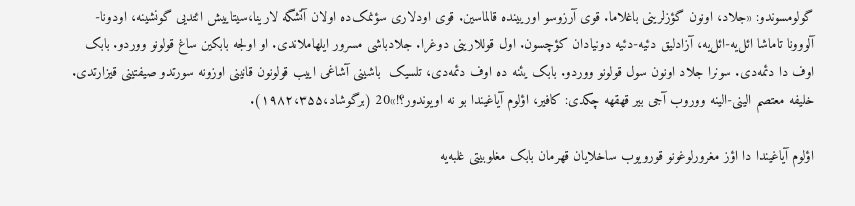گولومسوندو: «جلاد، اونون گؤزلرینی باغلاما. قوی آرزوسو اوریینده قالماسین. قوی اودلاری سؤنمک‌ده اولان آتشگه لارینا،سیتاییش ائتدیی گونشینه، اودونا-آلووونا تاماشا ائل‌یه-ائل‌یه، آزادلیق دئیه-دئیه دونیادان کؤچسون. اول قوللارینی دوغرا. جلادباشی مسرور ایلهاملاندی. او اولجه بابکین ساغ قولونو ووردو. بابک اوف دا دئمه‌دی. سونرا جلاد اونون سول قولونو ووردو. بابک یئنه ده اوف دئمه‌دی، تلسیک  باشینی آشاغی اییب قولونون قانینی اوزونه سورتدو صیفتینی قیزارتدی. خلیفه معتصم الینی-الینه ووروب آجی بیر قهقهه چکدی: کافیر، اؤلوم آیاغیندا بو نه اویوندور؟!»20 (برگوشاد،۱۹۸۲،۳۵۵).

اؤلوم آیاغیندا دا اؤز مغرورلوغونو قورویوب ساخلایان قهرمان بابک مغلوبیتی غلبه‌یه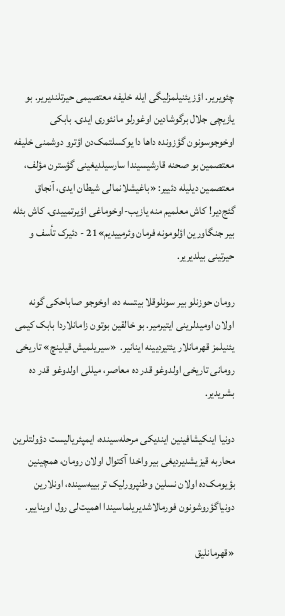چئویریر. اؤز یئنیلمزلیگی ایله خلیفه معتصیمی حیرتلندیریر. بو یازیچی جلال برگوشادین اوغورلو مانئوری ایدی. بابکی اوخوجوسونون گؤزونده داها دا یوکسلتمک‌دن اؤترو دوشمنی خلیفه معتصمین بو صحنه قارشیسیندا سارسیلدیغینی گؤسترن مؤلف، معتصمین دیلیله دئییر: «باغیشلانمالی شیطان ایدی، آنجاق گئج‌دیر! کاش معلمیم منه یازیب-اوخوماغی اؤیرتمییدی. کاش بئله بیر جنگاورین اؤلومونه فرمان وئرمییدیم»21 - دئیرک تأسف و حیرتینی بیلدیریر.

رومان حوزنلو بیر سونلوقلا بیتسه ده، اوخوجو صاباحکی گونه اولان اومیدلرینی ایتیرمیر. بو خالقین بوتون زامانلاردا بابک کیمی یئنیلمز قهرمانلار یئتیردیینه اینانیر.  «سیریلمیش قیلینچ» تاریخی رومانی تاریخی اولدوغو قدر ده معاصر، میللی اولدوغو قدر ده بشریدیر.

دونیا اینکیشافینین ایندیکی مرحله‌سینده، ایمپئریالیست دؤولتلرین محاربه قیزیشدیردیغی بیر واخدا آکتوال اولان رومان، همچینین بؤیومک‌ده اولان نسلین وطنپرورلیک تربییه‌سینده، اونلارین دونیاگؤروشونون فورمالاشدیریلماسیندا اهمیت‌لی رول اویناییر.

«قهرمانلیق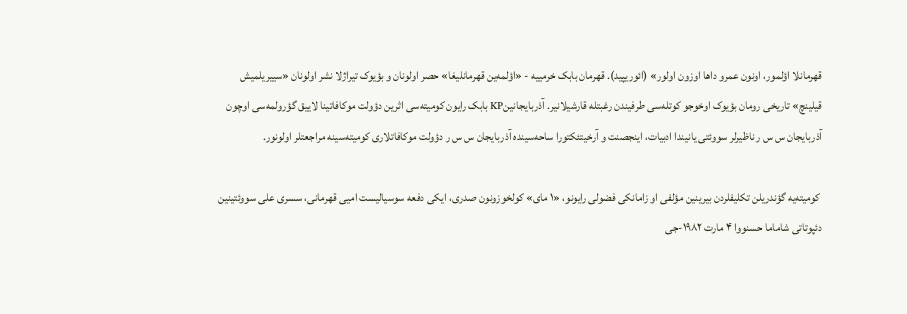قهرمانلا اؤلمور، اونون عمرو داها اوزون اولور» (ائوریپید). قهرمان بابک خرمییه - «اؤلمه‌ین قهرمانلیغا» حصر اولونان و بؤیوک تیراژلا نشر اولونان «سییریلمیش قیلینچ» تاریخی رومان بؤیوک اوخوجو کوتله‌سی طرفیندن رغبتله قارشیلانیر. آذربایجانینKP بابک رایون کومیته‌سی اثرین دؤولت موکافاتینا لاییق گؤرولمه‌سی اوچون آذربایجان س س ر ناظیرلر سووئتی یانیندا ادبیات، اینجصنت و آرخیتئکتورا ساحه‌سینده آذربایجان س س ر دؤولت موکافاتلاری کومیته‌سینه مراجعتلر اولونور.

 کومیته‌یه گؤندریلن تکلیفلردن بیرینین مؤلفی او زامانکی فضولی رایونو، «۱ مای» کولخوزونون صدری، ایکی دفعه سوسیالیست امیی قهرمانی، سسری علی سووئتینین دئپوتاتی شاماما حسنووا ۴ مارت ۱۹۸۲-جی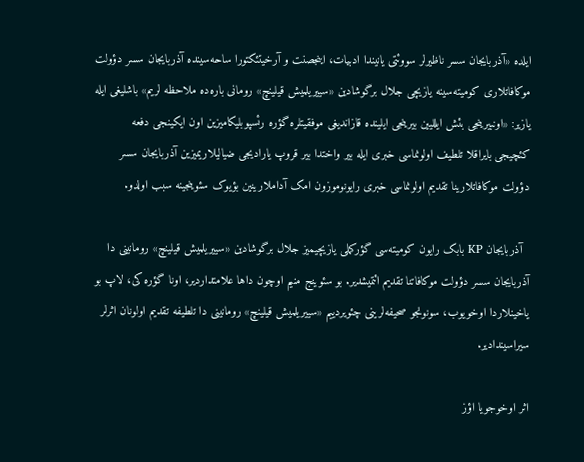ایلده «آذربایجان سسر ناظیرلر سووئتی یانیندا ادبیات، اینجصنت و آرخیتئکتورا ساحه‌سینده آذربایجان سسر دؤولت موکافاتلاری کومیته‌سینه یازیچی جلال برگوشادین «سییریلمیش قیلینچ» رومانی باره‌ده ملاحظه ‌لریم» باشلیغی ایله یازیر: «اونبیرینجی بئش ایللیین بیرینجی ایلینده قازاندیغی موفقیتلره گؤره رئسپوبلیکامیزین اون ایکینجی دفعه کئچیجی بایراقلا تلطیف اولونماسی خبری ایله بیر واختدا بیر قروپ یارادیجی ضیالیلاریمیزین آذربایجان سسر دؤولت موکافاتلارینا تقدیم اولونماسی خبری رایونوموزون امک آداملارینین بؤیوک سئوینجینه سبب اولدو.

  آذربایجان KP بابک رایون کومیته‌سی گؤرکملی یازیچیمیز جلال برگوشادین «سییریلمیش قیلینچ» رومانینی دا آذربایجان سسر دؤولت موکافاتنا تقدیم ائتمیشدیر. بو سئوینج منیم اوچون داها علامتداردیر، اونا گؤره کی، لاپ بو یاخینلاردا اوخویوب، سونونجو صحیفه‌لرینی چئویردییم «سییریلمیش قیلینچ» رومانینی دا تلطیفه تقدیم اولونان اثرلر سیراسیندادیر.

اثر اوخوجویا اؤز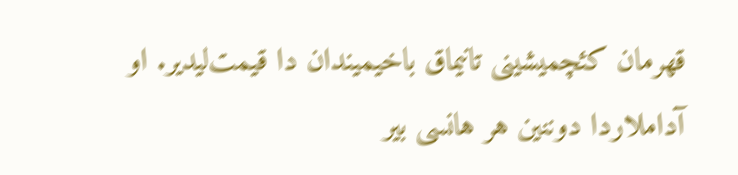قهرمان کئچمیشینی تانیماق باخیمیندان دا قیمت‌لیدیر. او آداملاردا دوننین هر هانسی بیر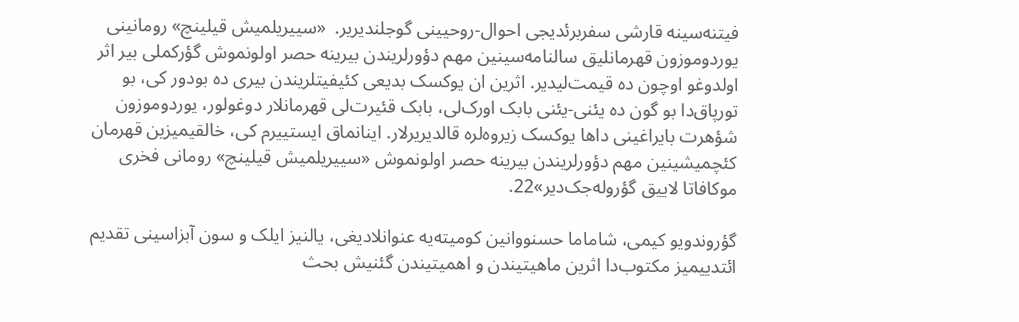فیتنه‌سینه قارشی سفربرئدیجی احوال-روحیینی گوجلندیریر.  «سییریلمیش قیلینچ» رومانینی یوردوموزون قهرمانلیق سالنامه‌سینین مهم دؤورلریندن بیرینه حصر اولونموش گؤرکملی بیر اثر اولدوغو اوچون ده قیمت‌لیدیر. اثرین ان یوکسک بدیعی کئیفیتلریندن بیری ده بودور کی، بو تورپاق‌دا بو گون ده یئنی-یئنی بابک اورک‌لی، بابک قئیرت‌لی قهرمانلار دوغولور، یوردوموزون شؤهرت بایراغینی داها یوکسک زیروه‌لره قالدیریرلار. اینانماق ایستییرم کی، خالقیمیزین قهرمان کئچمیشینین مهم دؤورلریندن بیرینه حصر اولونموش «سییریلمیش قیلینچ» رومانی فخری موکافاتا لاییق گؤروله‌جک‌دیر»22.

گؤروندویو کیمی، شاماما حسنووانین کومیته‌یه عنوانلادیغی، یالنیز ایلک و سون آبزاسینی تقدیم ائتدییمیز مکتوب‌دا اثرین ماهیتیندن و اهمیتیندن گئنیش بحث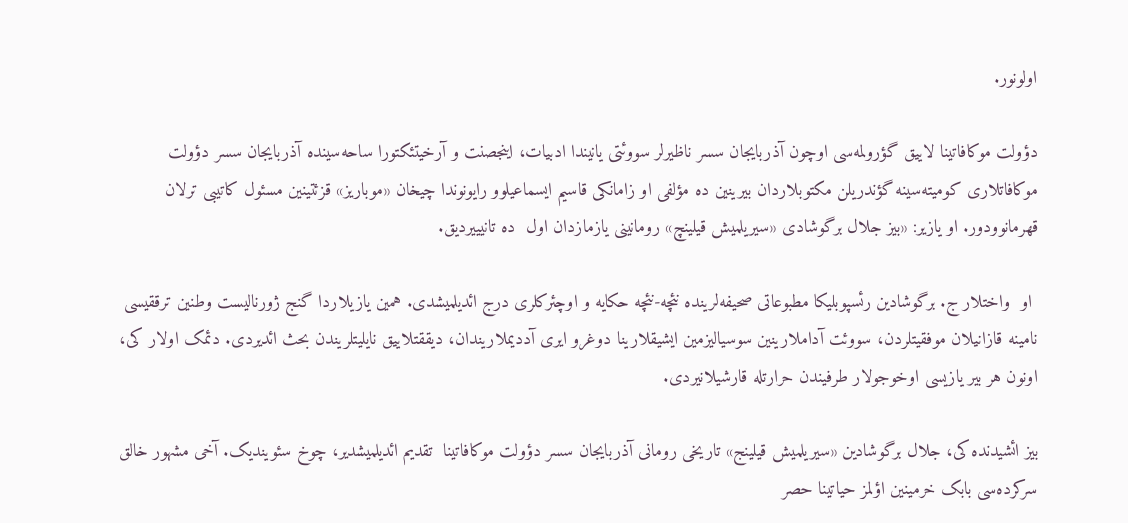اولونور.

دؤولت موکافاتینا لاییق گؤرولمه‌سی اوچون آذربایجان سسر ناظیرلر سووئتی یانیندا ادبیات، اینجصنت و آرخیتئکتورا ساحه‌سینده آذربایجان سسر دؤولت موکافاتلاری کومیته‌سینه گؤندریلن مکتوبلاردان بیرینین ده مؤلفی او زامانکی قاسیم ایسماعیلوو رایونوندا چیخان «موباریز» قزئتینین مسئول کاتیبی ترلان قهرمانوودور. او یازیر: «بیز جلال برگوشادی «سیریلمیش قیلینچ» رومانینی یازمازدان اول  ده تانیییردیق.

 او  واختلار ج. برگوشادین رئسپوبلیکا مطبوعاتی صحیفه‌لرینده نئچه-نئچه حکایه و اوچئرکلری درج ائدیلمیشدی. همین یازیلاردا گنج ژورنالیست وطنین ترققیسی نامینه قازانیلان موفقیتلردن، سووئت آداملارینین سوسیالیزمین ایشیقلارینا دوغرو ایری آددیملاریندان، دیققتلاییق نایلیتلریندن بحث ائدیردی. دئمک اولار کی، اونون هر بیر یازیسی اوخوجولار طرفیندن حرارتله قارشیلانیردی.

بیز ائشیدنده کی، جلال برگوشادین «سیریلمیش قیلینج» تاریخی رومانی آذربایجان سسر دؤولت موکافاتینا  تقدیم ائدیلمیشدیر، چوخ سئویندیک. آخی مشهور خالق سرکرده‌سی بابک خرمینین اؤلمز حیاتینا حصر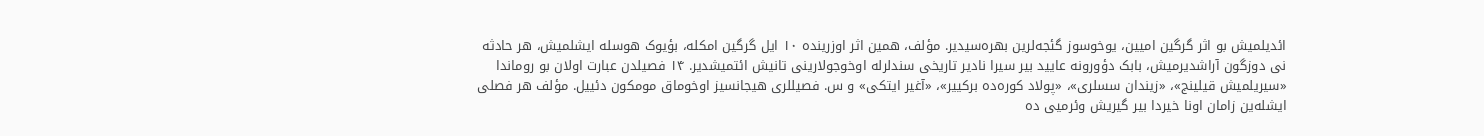ائدیلمیش بو اثر گرگین امیین، یوخوسوز گئجه‌لرین بهره‌سیدیر. مؤلف، همین اثر اوزرینده ۱۰ ایل گرگین امکله، بؤیوک هوسله ایشلمیش، هر حادثه نی دوزگون آراشدیرمیش، بابک دؤورونه عایید بیر سیرا نادیر تاریخی سندلرله اوخوجولارینی تانیش ائتمیشدیر. ۱۴ فصیلدن عبارت اولان بو روماندا «سیریلمیش قیلینج»، «زیندان سسلری»، «پولاد کوره‌ده برکییر»، «آغیر ایتکی» و س. فصیللری هیجانسیز اوخوماق مومکون دئییل. مؤلف هر فصلی ایشله‌ین زامان اونا خیردا بیر گیریش وئرمیی ده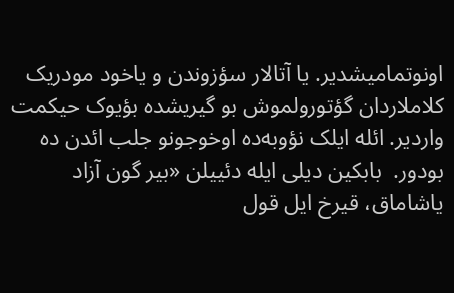اونوتمامیشدیر. یا آتالار سؤزوندن و یاخود مودریک کلاملاردان گؤتورولموش بو گیریشده بؤیوک حیکمت واردیر. ائله ایلک نؤوبه‌ده اوخوجونو جلب ائد‌ن ده بودور.  بابکین دیلی ایله دئییلن «بیر گون آزاد یاشاماق، قیرخ ایل قول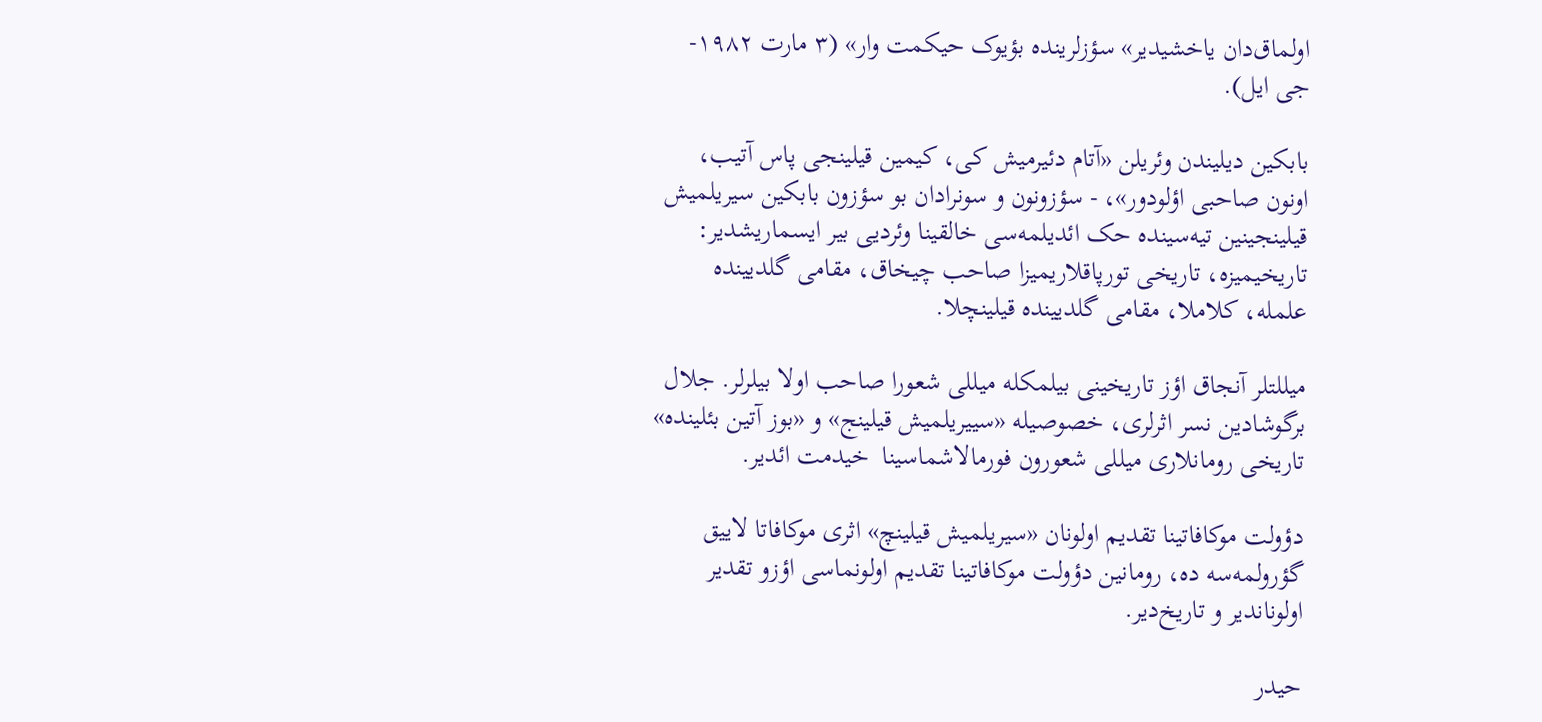اولماق‌دان یاخشیدیر» سؤزلرینده بؤیوک حیکمت وار» (۳ مارت ۱۹۸۲-جی ایل).

بابکین دیلیندن وئریلن «آتام دئیرمیش کی، کیمین قیلینجی پاس آتیب، اونون صاحبی اؤلودور»، - سؤزونون و سونرادان بو سؤزون بابکین سیریلمیش قیلینجینین تیه‌سینده حک ائدیلمه‌سی خالقینا وئردیی بیر ایسماریشدیر: تاریخیمیزه، تاریخی تورپاقلاریمیزا صاحب چیخاق، مقامی گلدیینده علمله، کلاملا، مقامی گلدیینده قیلینچلا.

میللتلر آنجاق اؤز تاریخینی بیلمکله میللی شعورا صاحب اولا بیلرلر. جلال برگوشادین نسر اثرلری، خصوصیله «سییریلمیش قیلینج» و «بوز آتین بئلینده» تاریخی رومانلاری میللی شعورون فورمالاشماسینا  خیدمت ائدیر.

دؤولت موکافاتینا تقدیم اولونان «سیریلمیش قیلینچ» اثری موکافاتا لاییق گؤرولمه‌سه ده، رومانین دؤولت موکافاتینا تقدیم اولونماسی اؤزو تقدیر اولوناندیر و تاریخ‌دیر.

حیدر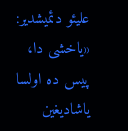علیئو دئمیشدیر:  «یاخشی دا، پیس ده اولسا یاشادیغین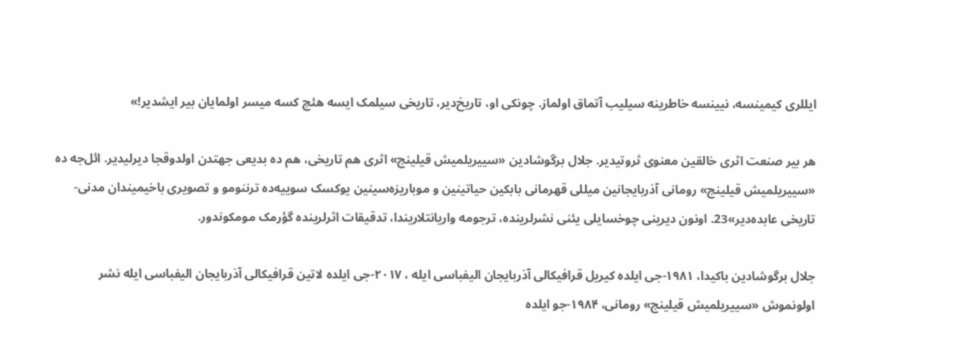ایللری کیمینسه، نیینسه خاطرینه سیلیب آتماق اولماز. چونکی او، تاریخ‌دیر، تاریخی سیلمک ایسه هئچ کسه میسر اولمایان بیر ایشدیر!»

هر بیر صنعت اثری خالقین معنوی ثروتیدیر. جلال برگوشادین «سییریلمیش قیلینج» اثری هم تاریخی، هم ده بدیعی جهتدن اولدوقجا دیرلیدیر. ائل‌جه ده «سییریلمیش قیلینج» رومانی آذربایجانین میللی قهرمانی بابکین حیاتینین و موباریزه‌سینین یوکسک سوییه‌ده ترننومو و تصویری باخیمیندان مدنی-تاریخی عابده‌دیر»23. اونون دیرینی چوخسایلی یئنی نشرلرینده، ترجومه واریانتلاریندا، تدقیقات اثرلرینده گؤرمک مومکوندور.

جلال برگوشادین باکیدا، ۱۹۸۱-جی ایلده کیریل قرافیکالی آذربایجان الیفباسی ایله ، ۲۰۱۷-جی ایلده لاتین قرافیکالی آذربایجان الیفباسی ایله نشر اولونموش «سییریلمیش قیلینج» رومانی، ۱۹۸۴-جو ایلده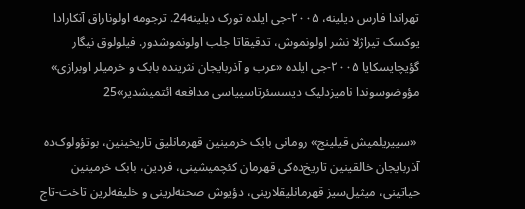تهراندا فارس دیلینه، ۲۰۰۵-جی ایلده تورک دیلینه24. ترجومه اولوناراق آنکارادا یوکسک تیراژلا نشر اولونموش، تدقیقاتا جلب اولونموشدور. فیلولوق نیگار گؤیچایسکایا ۲۰۰۵-جی ایلده «عرب و آذربایجان نثرینده بابک و خرمیلر اوبرازی» مؤوضوسوندا نامیزدلیک دیسسئرتاسییاسی مدافعه ائتمیشدیر»25

 «سییریلمیش قیلینج» رومانی بابک خرمینین قهرمانلیق تاریخینین، بوتؤولوک‌ده آذربایجان خالقینین تاریخ‌ده‌کی قهرمان کئچمیشینی، فردین، بابک خرمینین حیاتینی، میثیل‌سیز قهرمانلیقلارینی، دؤیوش صحنه‌لرینی و خلیفه‌لرین تاخت-تاج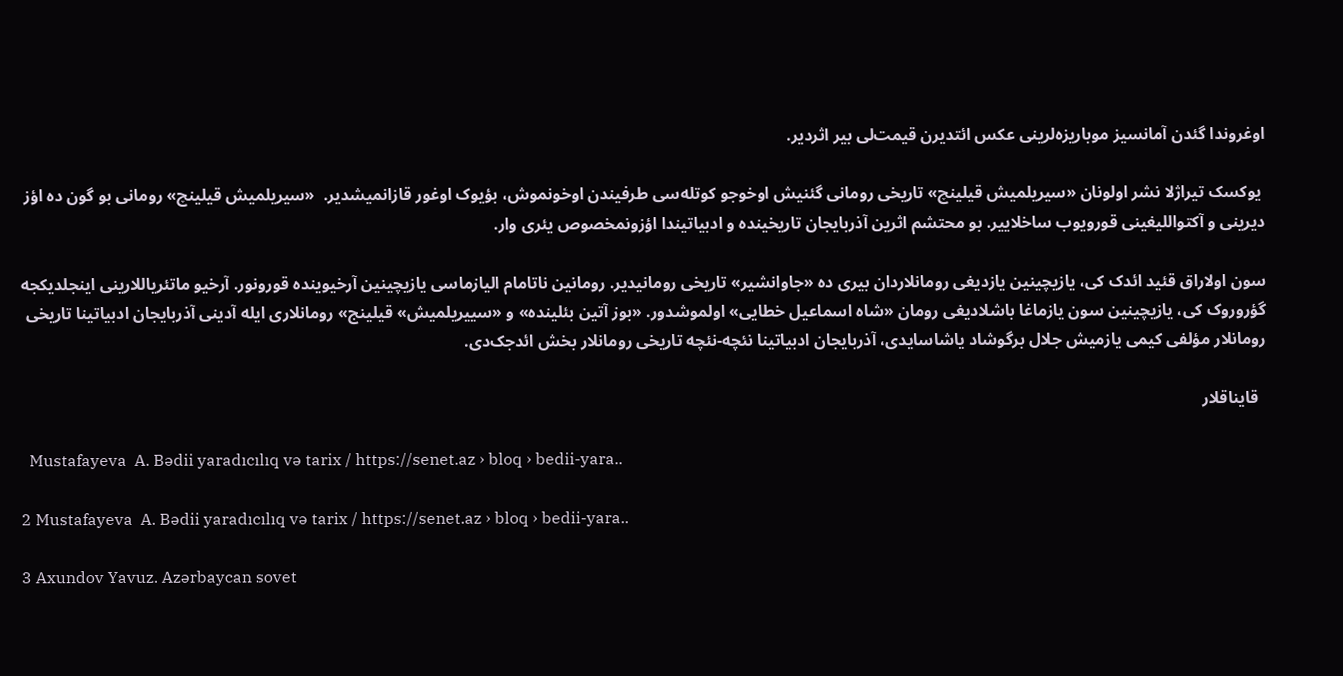اوغروندا گئدن آمانسیز موباریزه‌لرینی عکس ائتدیرن قیمت‌لی بیر اثردیر.

 یوکسک تیراژلا نشر اولونان «سیریلمیش قیلینچ» تاریخی رومانی گئنیش اوخوجو کوتله‌سی طرفیندن اوخونموش، بؤیوک اوغور قازانمیشدیر.  «سیریلمیش قیلینچ» رومانی بو گون ده اؤز دیرینی و آکتواللیغینی قورویوب ساخلاییر. بو محتشم اثرین آذربایجان تاریخینده و ادبیاتیندا اؤزونمخصوص یئری وار.

سون اولاراق قئید ائدک کی، یازیچینین یازدیغی رومانلاردان بیری ده «جاوانشیر» تاریخی رومانیدیر. رومانین ناتامام الیازماسی یازیچینین آرخیوینده قورونور. آرخیو ماتئریاللارینی اینجلدیکجه گؤروروک کی، یازیچینین سون یازماغا باشلادیغی رومان «شاه اسماعیل خطایی» اولموشدور. «بوز آتین بئلینده» و «سییریلمیش» قیلینج» رومانلاری ایله آدینی آذربایجان ادبیاتینا تاریخی رومانلار مؤلفی کیمی یازمیش جلال برگوشاد یاشاسایدی، آذربایجان ادبیاتینا نئچه-نئچه تاریخی رومانلار بخش ائد‌جک‌دی.

  قایناقلار

  Mustafayeva  A. Bədii yaradıcılıq və tarix / https://senet.az › bloq › bedii-yara..

2 Mustafayeva  A. Bədii yaradıcılıq və tarix / https://senet.az › bloq › bedii-yara..

3 Axundov Yavuz. Azərbaycan sovet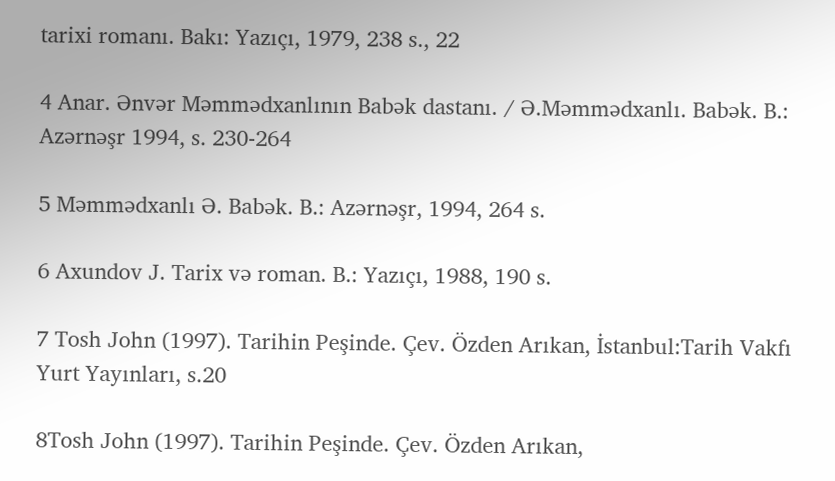tarixi romanı. Bakı: Yazıçı, 1979, 238 s., 22

4 Anar. Ənvər Məmmədxanlının Babək dastanı. / Ə.Məmmədxanlı. Babək. B.: Azərnəşr 1994, s. 230-264

5 Məmmədxanlı Ə. Babək. B.: Azərnəşr, 1994, 264 s.

6 Axundov J. Tarix və roman. B.: Yazıçı, 1988, 190 s.

7 Tosh John (1997). Tarihin Peşinde. Çev. Özden Arıkan, İstanbul:Tarih Vakfı Yurt Yayınları, s.20

8Tosh John (1997). Tarihin Peşinde. Çev. Özden Arıkan,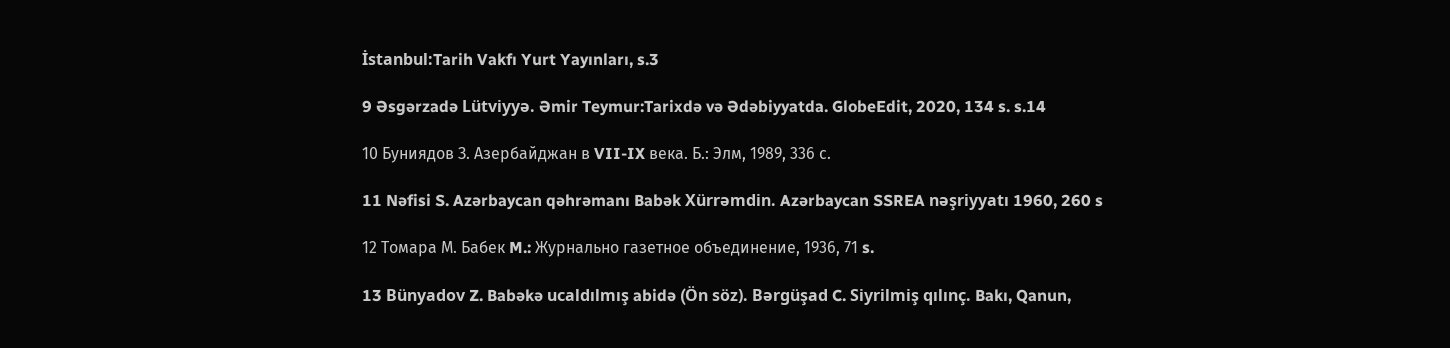İstanbul:Tarih Vakfı Yurt Yayınları, s.3

9 Əsgərzadə Lütviyyə. Əmir Teymur:Tarixdə və Ədəbiyyatda. GlobeEdit, 2020, 134 s. s.14

10 Буниядов З. Азербайджан в VII-IX века. Б.: Элм, 1989, 336 с.

11 Nəfisi S. Azərbaycan qəhrəmanı Babək Xürrəmdin. Azərbaycan SSREA nəşriyyatı 1960, 260 s

12 Томара М. Бабек M.: Журнально газетное объединение, 1936, 71 s.

13 Bünyadov Z. Babəkə ucaldılmış abidə (Ön söz). Bərgüşad C. Siyrilmiş qılınç. Bakı, Qanun,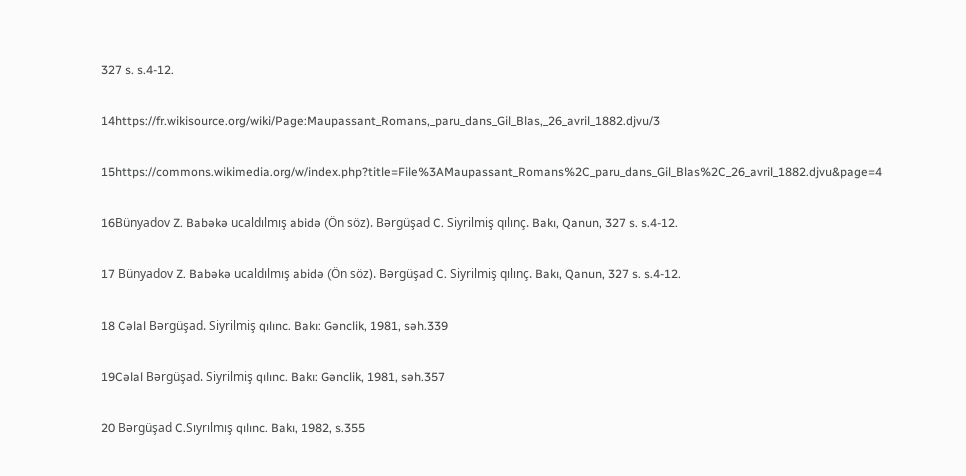327 s. s.4-12.

14https://fr.wikisource.org/wiki/Page:Maupassant_Romans,_paru_dans_Gil_Blas,_26_avril_1882.djvu/3

15https://commons.wikimedia.org/w/index.php?title=File%3AMaupassant_Romans%2C_paru_dans_Gil_Blas%2C_26_avril_1882.djvu&page=4

16Bünyadov Z. Babəkə ucaldılmış abidə (Ön söz). Bərgüşad C. Siyrilmiş qılınç. Bakı, Qanun, 327 s. s.4-12.

17 Bünyadov Z. Babəkə ucaldılmış abidə (Ön söz). Bərgüşad C. Siyrilmiş qılınç. Bakı, Qanun, 327 s. s.4-12.

18 Cəlal Bərgüşad. Siyrilmiş qılınc. Bakı: Gənclik, 1981, səh.339

19Cəlal Bərgüşad. Siyrilmiş qılınc. Bakı: Gənclik, 1981, səh.357

20 Bərgüşad C.Sıyrılmış qılınc. Bakı, 1982, s.355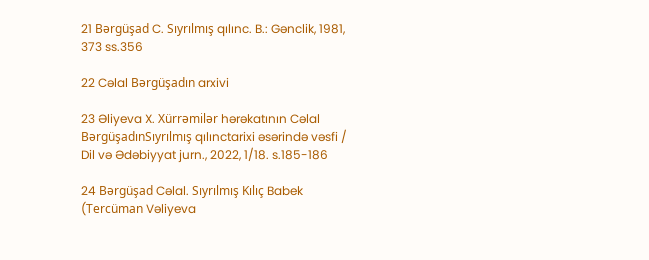21 Bərgüşad C. Sıyrılmış qılınc. B.: Gənclik, 1981, 373 ss.356

22 Cəlal Bərgüşadın arxivi

23 Əliyeva X. Xürrəmilər hərəkatının Cəlal BərgüşadınSıyrılmış qılınctarixi əsərində vəsfi / Dil və Ədəbiyyat jurn., 2022, 1/18. s.185-186

24 Bərgüşad Cəlal. Sıyrılmış Kılıç Babek (Tercüman Vəliyeva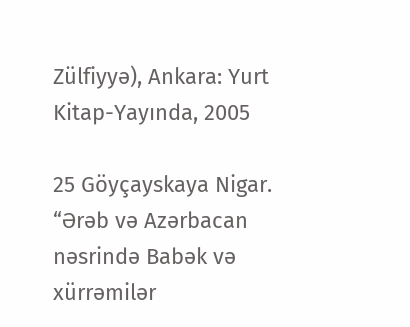Zülfiyyə), Ankara: Yurt Kitap-Yayında, 2005

25 Göyçayskaya Nigar. “Ərəb və Azərbacan nəsrində Babək və xürrəmilər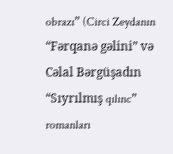obrazı” (Circi Zeydanın “Fərqanə gəlini” və Cəlal Bərgüşadın “Sıyrılmış qılınc” romanları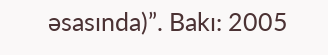əsasında)”. Bakı: 2005